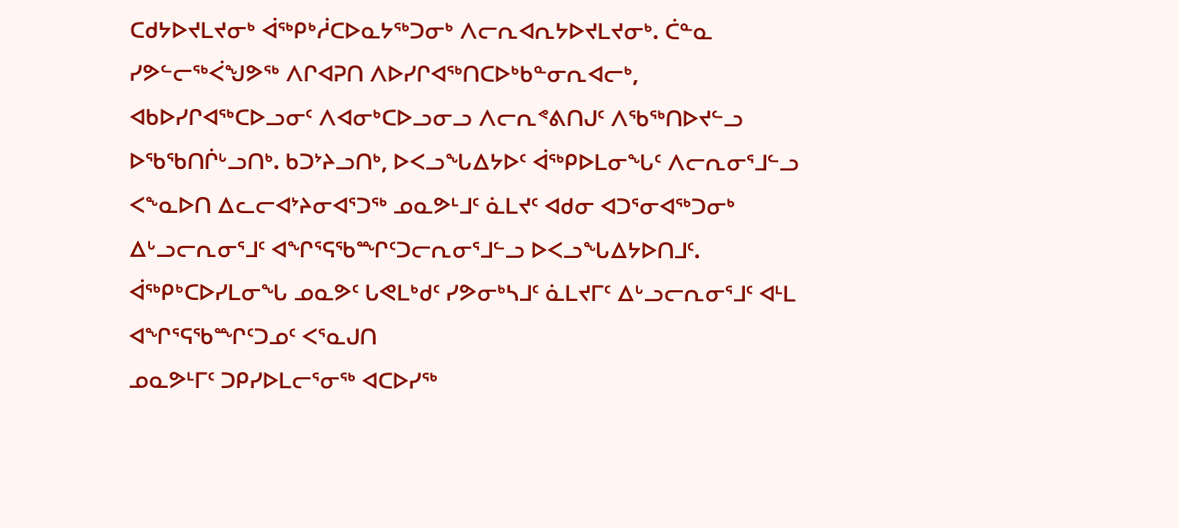ᑕᑯᔭᐅᔪᒪᔪᓂᒃ ᐋᖅᑭᒃᓲᑕᐅᓇᔭᖅᑐᓂᒃ ᐱᓕᕆᐊᕆᔭᐅᔪᒪᔪᓂᒃ. ᑖᓐᓇ ᓯᕗᓪᓕᖅᐹᖑᕗᖅ ᐱᒋᐊᕈᑎ ᐱᐅᓯᒋᐊᖅᑎᑕᐅᒃᑲᓐᓂᕆᐊᓕᒃ, ᐊᑲᐅᓯᒋᐊᖅᑕᐅᓗᓂᑦ ᐱᐊᓂᒃᑕᐅᓗᓂᓗ ᐱᓕᕆᕝᕕᑎᒍᑦ ᐱᖃᖅᑎᐅᔪᓪᓗ ᐅᖃᖃᑎᒌᒡᓗᑎᒃ. ᑲᑐᔾᔨᓗᑎᒃ, ᐅᐸᓗᖓᐃᔭᐅᑦ ᐋᖅᑭᐅᒪᓂᖓᑦ ᐱᓕᕆᓂᕐᒧᓪᓗ ᐸᖕᓇᐅᑎ ᐃᓚᓕᐊᔾᔨᓂᐊᕐᑐᖅ ᓄᓇᕗᒻᒧᑦ ᓈᒪᔪᑦ ᐊᑯᓂ ᐊᑐᕐᓂᐊᖅᑐᓂᒃ ᐃᒡᓗᓕᕆᓂᕐᒧᑦ ᐊᖏᕐᕋᖃᙱᑦᑐᓕᕆᓂᕐᒧᓪᓗ ᐅᐸᓗᖓᐃᔭᐅᑎᒧᑦ.
ᐋᖅᑭᒃᑕᐅᓯᒪᓂᖓ ᓄᓇᕗᑦ ᒐᕙᒪᒃᑯᑦ ᓯᕗᓂᒃᓴᒧᑦ ᓈᒪᔪᒥᑦ ᐃᒡᓗᓕᕆᓂᕐᒧᑦ ᐊᒻᒪ ᐊᖏᕐᕋᖃᙱᑦᑐᓄᑦ ᐸᕐᓇᒍᑎ
ᓄᓇᕗᒻᒥᑦ ᑐᑭᓯᐅᒪᓕᕐᓂᖅ ᐊᑕᐅᓯᖅ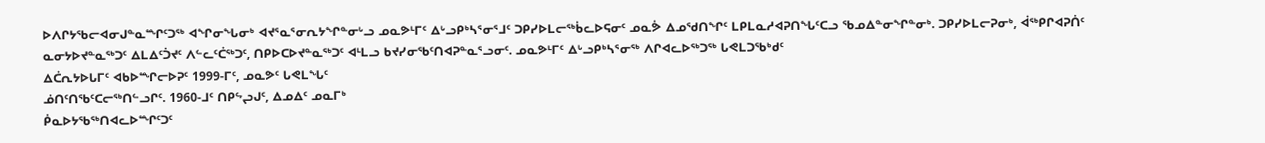ᐅᐱᒋᔭᖃᓕᐊᓂᒍᓐᓇᙱᑦᑐᖅ ᐊᖏᓂᖓᓂᒃ ᐊᔪᕐᓇᕐᓂᕆᔭᖏᓐᓂᒡᓗ ᓄᓇᕗᒻᒥᑦ ᐃᒡᓗᑭᒃᓴᕐᓂᕐᒧᑦ ᑐᑭᓯᐅᒪᓕᖅᑳᓚᐅᕋᓂᑦ ᓄᓇᕘ ᐃᓄᖁᑎᖏᑦ ᒪᑭᒪᓇᓱᐊᕈᑎᖓᑦᑕᓗ ᖃᓄᐃᓐᓂᖏᓐᓂᒃ. ᑐᑭᓯᐅᒪᓕᕈᓂᒃ, ᐋᖅᑭᒋᐊᕈᑏᑦ ᓇᓂᔭᐅᔪᓐᓇᖅᑐᑦ ᐃᒪᐃᑦᑑᔪᑦ ᐱᓪᓚᑦᑖᖅᑐᑦ, ᑎᑭᐅᑕᐅᔪᓐᓇᖅᑐᑦ ᐊᒻᒪᓗ ᑲᔪᓯᓂᖃᑦᑎᐊᕈᓐᓇᕐᓗᓂᑦ. ᓄᓇᕗᒻᒥᑦ ᐃᒡᓗᑭᒃᓴᕐᓂᖅ ᐱᒋᐊᓚᐅᖅᑐᖅ ᒐᕙᒪᑐᖃᒃᑯᑦ
ᐃᑖᕆᔭᐅᒐᒥᑦ ᐊᑲᐅᙱᓕᐅᕈᑦ 1999-ᒥᑦ, ᓄᓇᕗᑦ ᒐᕙᒪᖓᑦ
ᓅᑎᑦᑎᖃᑦᑕᓕᖅᑎᓪᓗᒋᑦ. 1960-ᒧᑦ ᑎᑭᖦᖢᒍᑦ, ᐃᓄᐃᑦ ᓄᓇᒥᒃ
ᑮᓇᐅᔭᖃᖅᑎᐊᓚᐅᙱᑦᑐᑦ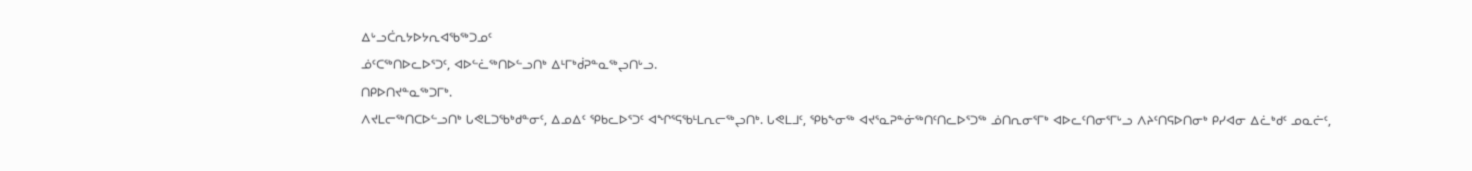ᐃᒡᓗᑖᕆᔭᐅᔭᕆᐊᖃᖅᑐᓄᑦ
ᓅᑦᑕᖅᑎᐅᓚᐅᕐᑐᑦ, ᐊᐅᓪᓛᖅᑎᐅᓪᓗᑎᒃ ᐃᒻᒥᒃᑰᕈᓐᓇᖅᖢᑎᒡᓗ.
ᑎᑭᐅᑎᔪᓐᓇᖅᑐᒥᒃ.
ᐱᔪᒪᓕᖅᑎᑕᐅᓪᓗᑎᒃ ᒐᕙᒪᑐᖃᒃᑯᓐᓂᑦ, ᐃᓄᐃᑦ ᕿᑲᓚᐅᕐᑐᑦ ᐊᖏᕐᕋᖃᒻᒪᕆᓕᖅᖢᑎᒃ. ᒐᕙᒪᒧᑦ, ᕿᑲᖕᓂᖅ ᐊᔪᕐᓇᕈᓐᓃᖅᑎᑦᑎᓚᐅᕐᑐᖅ ᓅᑎᕆᓂᕐᒥᒃ ᐊᐅᓚᑦᑎᓂᕐᒥᒡᓗ ᐱᔨᑦᑎᕋᐅᑎᓂᒃ ᑭᓯᐊᓂ ᐃᓛᒃᑯᑦ ᓄᓇᓖᑦ,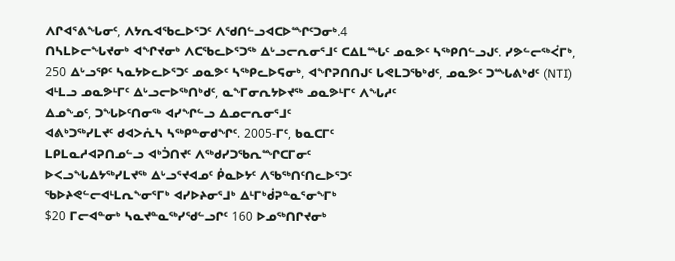ᐱᒋᐊᕐᕕᖓᓂᑦ, ᐱᔭᕆᐊᖃᓚᐅᕐᑐᑦ ᐱᖁᑎᓪᓗᐊᑕᐅᙱᑦᑐᓂᒃ.4
ᑎᓴᒪᐅᓕᖓᔪᓂᒃ ᐊᖏᔪᓂᒃ ᐱᑕᖃᓚᐅᕐᑐᖅ ᐃᒡᓗᓕᕆᓂᕐᒧᑦ ᑕᐃᒪᙵᑦ ᓄᓇᕗᑦ ᓴᖅᑭᑎᓪᓗᒍᑦ. ᓯᕗᓪᓕᖅᐹᒥᒃ, 250 ᐃᒡᓗᕿᑦ ᓴᓇᔭᐅᓚᐅᕐᑐᑦ ᓄᓇᕗᑦ ᓴᖅᑭᓚᐅᕋᓂᒃ, ᐊᖏᕈᑎᑎᒍᑦ ᒐᕙᒪᑐᖃᒃᑯᑦ, ᓄᓇᕗᑦ ᑐᙵᕕᒃᑯᑦ (NTI) ᐊᒻᒪᓗ ᓄᓇᕗᒻᒥᑦ ᐃᒡᓗᓕᐅᖅᑎᒃᑯᑦ, ᓇᖕᒥᓂᕆᔭᐅᔪᖅ ᓄᓇᕗᒻᒥᑦ ᐱᖓᓱᑦ
ᐃᓄᖕᓄᑦ, ᑐᖓᐅᑦᑎᓂᖅ ᐊᓯᖏᓪᓗ ᐃᓄᓕᕆᓂᕐᒧᑦ
ᐊᕕᒃᑐᖅᓯᒪᔪᑦ ᑯᐊᐳᕇᓴ ᓴᖅᑭᓐᓂᑯᖏᑦ. 2005-ᒥᑦ, ᑲᓇᑕᒥᑦ
ᒪᑭᒪᓇᓱᐊᕈᑎᓄᓪᓗ ᐊᒃᑑᑎᔪᑦ ᐱᖅᑯᓯᑐᖃᕆᙱᑕᒥᓂᑦ
ᐅᐸᓗᖓᐃᔭᖅᓯᒪᔪᖅ ᐃᒡᓗᕐᔪᐊᓄᑦ ᑮᓇᐅᔭᑦ ᐱᖃᖅᑎᑦᑎᓚᐅᕐᑐᑦ
ᖃᐅᔨᕙᓪᓕᐊᒻᒪᕆᖕᓂᕐᒥᒃ ᐊᓯᐅᔨᓂᕐᒧᒃ ᐃᒻᒥᒃᑰᕈᓐᓇᕐᓂᖕᒥᒃ
$20 ᒥᓕᐊᓐᓂᒃ ᓴᓇᔪᓐᓇᖅᓯᖁᓪᓗᒋᑦ 160 ᐅᓄᖅᑎᒋᔪᓂᒃ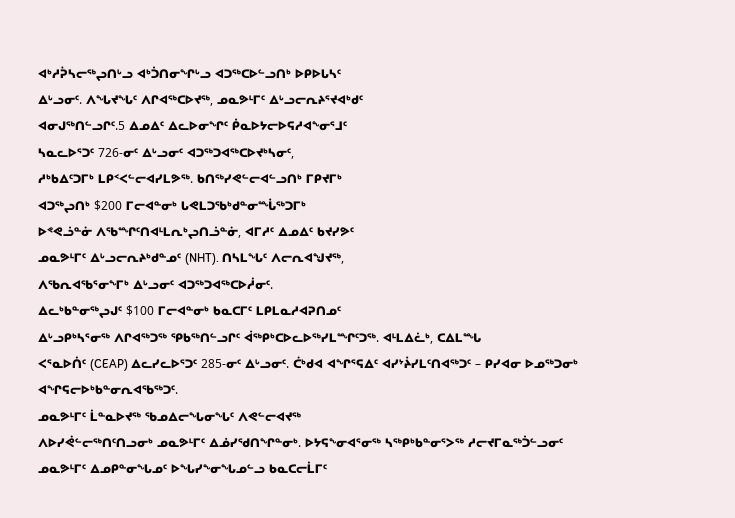ᐊᒃᓱᕉᓴᓕᖅᖢᑎᒡᓗ ᐊᒃᑑᑎᓂᖏᒡᓗ ᐊᑐᖅᑕᐅᓪᓗᑎᒃ ᐅᑭᐅᒐᓴᑦ
ᐃᒡᓗᓂᑦ. ᐱᖓᔪᖓᑦ ᐱᒋᐊᖅᑕᐅᔪᖅ, ᓄᓇᕗᒻᒥᑦ ᐃᒡᓗᓕᕆᔨᕐᔪᐊᒃᑯᑦ
ᐊᓂᒍᖅᑎᓪᓗᒋᑦ.5 ᐃᓄᐃᑦ ᐃᓚᐅᓂᖏᑦ ᑮᓇᐅᔭᓕᐅᕋᓱᐊᖕᓂᕐᒧᑦ
ᓴᓇᓚᐅᕐᑐᑦ 726-ᓂᑦ ᐃᒡᓗᓂᑦ ᐊᑐᖅᑐᐊᖅᑕᐅᔪᒃᓴᓂᑦ,
ᓱᒃᑲᐃᑦᑐᒥᒃ ᒪᑭᑉᐸᓪᓕᐊᓯᒪᕗᖅ. ᑲᑎᖅᓯᕙᓪᓕᐊᓪᓗᑎᒃ ᒥᑭᔪᒥᒃ
ᐊᑐᖅᖢᑎᒃ $200 ᒥᓕᐊᓐᓂᒃ ᒐᕙᒪᑐᖃᒃᑯᓐᓂᙶᖅᑐᒥᒃ
ᐅᕝᕙᓘᓐᓃ ᐱᖃᙱᑦᑎᐊᒻᒪᕆᒃᖢᑎᓘᓐᓃ, ᐊᒥᓱᑦ ᐃᓄᐃᑦ ᑲᔪᓯᕗᑦ
ᓄᓇᕗᒻᒥᑦ ᐃᒡᓗᓕᕆᔨᒃᑯᓐᓄᑦ (NHT). ᑎᓴᒪᖓᑦ ᐱᓕᕆᐊᖑᔪᖅ,
ᐱᖃᕆᐊᖃᕐᓂᖕᒥᒃ ᐃᒡᓗᓂᑦ ᐊᑐᖅᑐᐊᖅᑕᐅᓲᓂᑦ.
ᐃᓚᒃᑲᓐᓂᖅᖢᒍᑦ $100 ᒥᓕᐊᓐᓂᒃ ᑲᓇᑕᒥᑦ ᒪᑭᒪᓇᓱᐊᕈᑎᓄᑦ
ᐃᒡᓗᑭᒃᓴᕐᓂᖅ ᐱᒋᐊᖅᑐᖅ ᕿᑲᖅᑎᓪᓗᒋᑦ ᐋᖅᑭᒃᑕᐅᓚᐅᖅᓯᒪᙱᑦᑐᖅ. ᐊᒻᒪᐃᓛᒃ, ᑕᐃᒪᙵ
ᐸᕐᓇᐅᑏᑦ (CEAP) ᐃᓚᓯᓚᐅᕐᑐᑦ 285-ᓂᑦ ᐃᒡᓗᓂᑦ. ᑖᒃᑯᐊ ᐊᖏᕐᕋᐃᑦ ᐊᓯᔾᔩᓯᒪᑦᑎᐊᖅᑐᑦ – ᑭᓯᐊᓂ ᐅᓄᖅᑐᓂᒃ ᐊᖏᕋᓕᐅᒃᑲᓐᓂᕆᐊᖃᖅᑐᑦ.
ᓄᓇᕗᒻᒥᑦ ᒫᓐᓇᐅᔪᖅ ᖃᓄᐃᓕᖓᓂᖓᑦ ᐱᕙᓪᓕᐊᔪᖅ
ᐱᐅᓯᕚᓪᓕᖅᑎᑦᑎᓗᓂᒃ ᓄᓇᕗᒻᒥᑦ ᐃᓅᓯᖁᑎᖏᓐᓂᒃ. ᐅᔭᕋᖕᓂᐊᕐᓂᖅ ᓴᖅᑭᒃᑲᓐᓂᕐᐳᖅ ᓱᓕᔪᒥᓇᖅᑑᓪᓗᓂᑦ
ᓄᓇᕗᒻᒥᑦ ᐃᓄᑭᓐᓂᖓᓄᑦ ᐅᖓᓯᖕᓂᖓᓄᓪᓗ ᑲᓇᑕᓕᒫᒥᑦ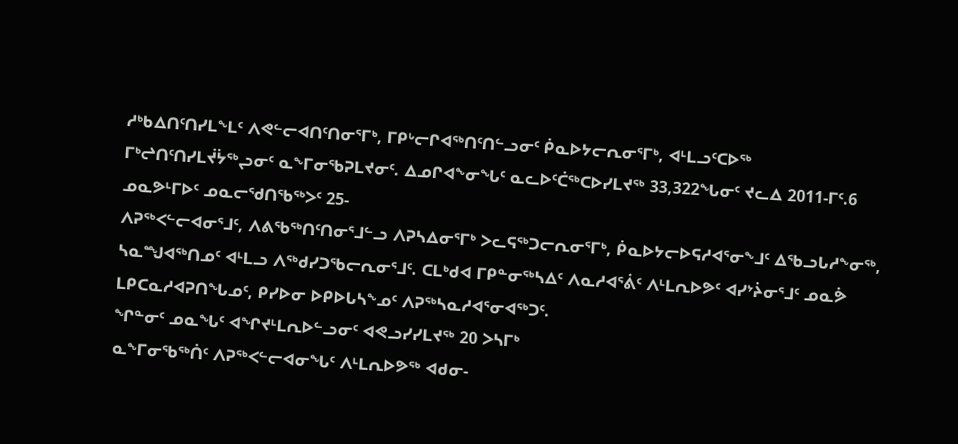ᓱᒃᑲᐃᑎᑦᑎᓯᒪᖕᒪᑦ ᐱᕙᓪᓕᐊᑎᑦᑎᓂᕐᒥᒃ, ᒥᑭᒡᓕᒋᐊᖅᑎᑦᑎᓪᓗᓂᑦ ᑮᓇᐅᔭᓕᕆᓂᕐᒥᒃ, ᐊᒻᒪᓗᑦᑕᐅᖅ ᒥᒃᖠᑎᑦᑎᓯᒪᔫᔮᖅᖢᓂᑦ ᓇᖕᒥᓂᖃᕈᒪᔪᓂᑦ. ᐃᓄᒋᐊᖕᓂᖓᑦ ᓇᓚᐅᑦᑖᖅᑕᐅᓯᒪᔪᖅ 33,322ᖓᓂᑦ ᔪᓚᐃ 2011-ᒥᑦ.6 ᓄᓇᕗᒻᒥᐅᑦ ᓄᓇᓕᖁᑎᖃᖅᐳᑦ 25-
ᐱᕈᖅᐸᓪᓕᐊᓂᕐᒧᑦ, ᐱᕕᖃᖅᑎᑦᑎᓂᕐᒧᓪᓗ ᐱᕈᓴᐃᓂᕐᒥᒃ ᐳᓚᕋᖅᑐᓕᕆᓂᕐᒥᒃ, ᑮᓇᐅᔭᓕᐅᕋᓱᐊᕐᓂᖕᒧᑦ ᐃᖃᓗᒐᓱᖕᓂᖅ, ᓴᓇᙳᐊᖅᑎᓄᑦ ᐊᒻᒪᓗ ᐱᖅᑯᓯᑐᖃᓕᕆᓂᕐᒧᑦ. ᑕᒪᒃᑯᐊ ᒥᑭᓐᓂᖅᓴᐃᑦ ᐱᓇᓱᐊᕐᕖᑦ ᐱᒻᒪᕆᐅᕗᑦ ᐊᓯᔾᔩᓂᕐᒧᑦ ᓄᓇᕘ ᒪᑭᑕᓇᓱᐊᕈᑎᖓᓄᑦ, ᑭᓯᐅᓂ ᐅᑭᐅᒐᓴᖕᓄᑦ ᐱᕈᖅᓴᓇᓱᐊᕐᓂᐊᖅᑐᑦ.
ᖏᓐᓂᑦ ᓄᓇᖓᑦ ᐊᖏᔪᒻᒪᕆᐅᓪᓗᓂᑦ ᐊᕙᓗᓯᓯᒪᔪᖅ 20 ᐳᓴᒥᒃ
ᓇᖕᒥᓂᖃᖅᑏᑦ ᐱᕈᖅᐸᓪᓕᐊᓂᖓᑦ ᐱᒻᒪᕆᐅᕗᖅ ᐊᑯᓂ-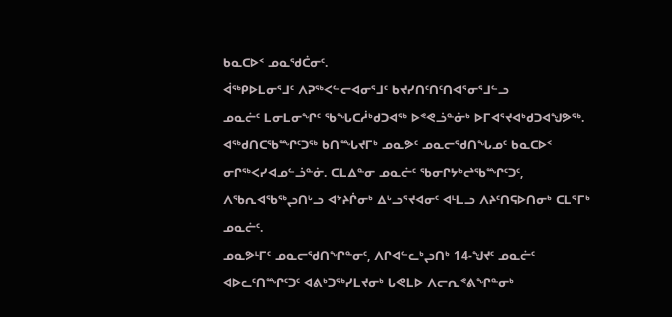ᑲᓇᑕᐅᑉ ᓄᓇᖁᑖᓂᑦ.
ᐋᖅᑭᐅᒪᓂᕐᒧᑦ ᐱᕈᖅᐸᓪᓕᐊᓂᕐᒧᑦ ᑲᔪᓯᑎᑦᑎᑦᑎᐊᕐᓂᕐᒧᓪᓗ
ᓄᓇᓖᑦ ᒪᓂᒪᓂᖏᑦ ᖃᖓᑕᓲᒃᑯᑐᐊᖅ ᐅᕝᕙᓘᓐᓃᒃ ᐅᒥᐊᕐᔪᐊᒃᑯᑐᐊᖑᕗᖅ. ᐊᖅᑯᑎᑕᖃᙱᑦᑐᖅ ᑲᑎᙵᔪᒥᒃ ᓄᓇᕗᑦ ᓄᓇᓕᖁᑎᖓᓄᑦ ᑲᓇᑕᐅᑉ ᓂᒋᖅᐸᓯᐊᓄᓪᓘᓐᓃ. ᑕᒪᐃᓐᓂ ᓄᓇᓖᑦ ᖃᓂᒋᔭᒃᖠᖃᙱᑦᑐᑦ, ᐱᖃᕆᐊᖃᖅᖢᑎᒡᓗ ᐊᔾᔨᒌᓂᒃ ᐃᒡᓗᕐᔪᐊᓂᑦ ᐊᒻᒪᓗ ᐱᔨᑦᑎᕋᐅᑎᓂᒃ ᑕᒪᕐᒥᒃ ᓄᓇᓖᑦ.
ᓄᓇᕗᒻᒥᑦ ᓄᓇᓕᖁᑎᖏᓐᓂᑦ, ᐱᒋᐊᓪᓚᒃᖢᑎᒃ 14‑ᖑᔪᑦ ᓄᓇᓖᑦ ᐊᐅᓚᑦᑎᙱᑦᑐᑦ ᐊᕕᒃᑐᖅᓯᒪᔪᓂᒃ ᒐᕙᒪᐅ ᐱᓕᕆᕝᕕᖏᓐᓂᒃ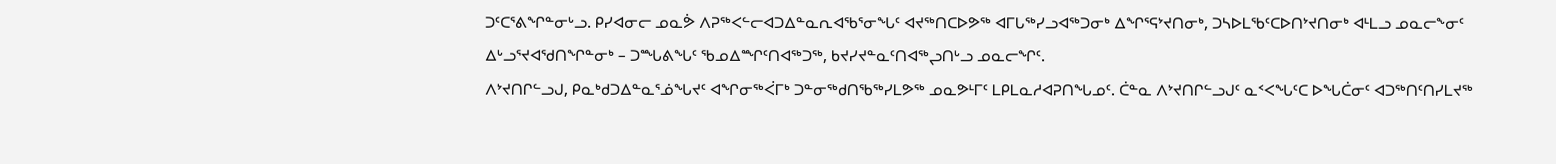ᑐᑦᑕᕐᕕᖏᓐᓂᒡᓗ. ᑭᓯᐊᓂᓕ ᓄᓇᕘ ᐱᕈᖅᐸᓪᓕᐊᑐᐃᓐᓇᕆᐊᖃᕐᓂᖓᑦ ᐊᔪᖅᑎᑕᐅᕗᖅ ᐊᒥᒐᖅᓯᓗᐊᖅᑐᓂᒃ ᐃᖏᕐᕋᔾᔪᑎᓂᒃ, ᑐᓴᐅᒪᖃᑦᑕᐅᑎᔾᔪᑎᓂᒃ ᐊᒻᒪᓗ ᓄᓇᓕᖕᓂᑦ ᐃᒡᓗᕐᔪᐊᖁᑎᖏᓐᓂᒃ – ᑐᙵᕕᖓᑦ ᖃᓄᐃᙱᑦᑎᐊᖅᑐᖅ, ᑲᔪᓯᔪᓐᓇᑦᑎᐊᖅᖢᑎᒡᓗ ᓄᓇᓕᖏᑦ.
ᐱᔾᔪᑎᒋᓪᓗᒍ, ᑭᓇᒃᑯᑐᐃᓐᓇᕐᓅᖓᔪᑦ ᐊᖏᓂᖅᐹᒥᒃ ᑐᓐᓂᖅᑯᑎᖃᖅᓯᒪᕗᖅ ᓄᓇᕗᒻᒥᑦ ᒪᑭᒪᓇᓱᐊᕈᑎᖓᓄᑦ. ᑖᓐᓇ ᐱᔾᔪᑎᒋᓪᓗᒍᑦ ᓇᑉᐸᖓᑦᑕ ᐅᖓᑖᓂᑦ ᐊᑐᖅᑎᑦᑎᓯᒪᔪᖅ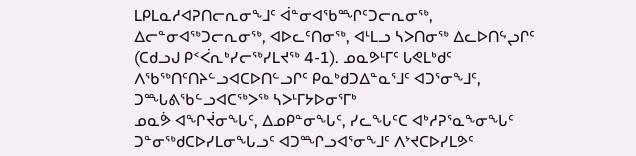ᒪᑭᒪᓇᓱᐊᕈᑎᓕᕆᓂᖕᒧᑦ ᐋᓐᓂᐊᖃᙱᑦᑐᓕᕆᓂᖅ, ᐃᓕᓐᓂᐊᖅᑐᓕᕆᓂᖅ, ᐊᐅᓚᑦᑎᓂᖅ, ᐊᒻᒪᓗ ᓴᐳᑎᓂᖅ ᐃᓚᐅᑎᖦᖢᒋᑦ (ᑕᑯᓗᒍ ᑭᑉᐹᕆᒃᓯᓕᖅᓯᒪᔪᖅ 4-1). ᓄᓇᕗᒻᒥᑦ ᒐᕙᒪᒃᑯᑦ ᐱᖃᖅᑎᑦᑎᔨᓪᓗᐊᑕᐅᑎᓪᓗᒋᑦ ᑭᓇᒃᑯᑐᐃᓐᓇᕐᒧᑦ ᐊᑐᕐᓂᖕᒧᑦ, ᑐᙵᕕᖃᓪᓗᐊᑕᖅᐳᖅ ᓴᐳᒻᒥᔭᐅᓂᕐᒥᒃ
ᓄᓇᕘ ᐊᖏᔫᓂᖓᑦ, ᐃᓄᑭᓐᓂᖓᑦ, ᓯᓚᖓᑦᑕ ᐊᒃᓱᕈᕐᓇᖕᓂᖓᑦ ᑐᓐᓂᖅᑯᑕᐅᓯᒪᓂᖓᓗᑦ ᐊᑐᙱᓗᐊᕐᓂᖕᒧᑦ ᐱᔾᔪᑕᐅᓯᒪᕗᑦ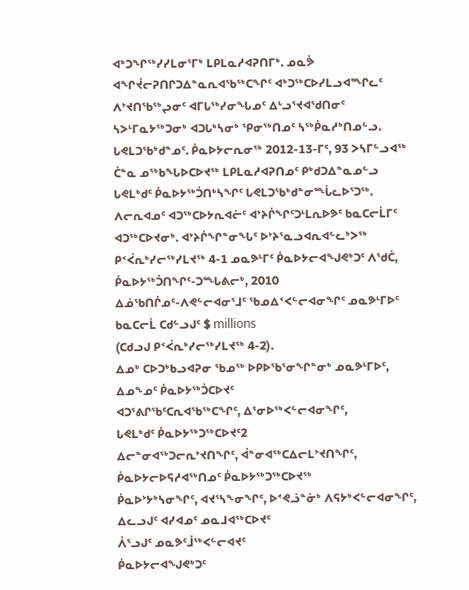ᐊᒃᑐᖏᖅᓯᓯᒪᓂᕐᒥᒃ ᒪᑭᒪᓇᓱᐊᕈᑎᒥᒃ. ᓄᓇᕘ ᐊᖏᔫᓕᕈᑎᒋᑐᐃᓐᓇᕆᐊᖃᖅᑕᖏᑦ ᐊᒃᑐᖅᑕᐅᓯᒪᓗᐊᙱᓚᑦ ᐱᔾᔪᑎᖃᖅᖢᓂᑦ ᐊᒥᒐᖅᓯᓂᖓᓄᑦ ᐃᒡᓗᕐᔪᐊᖁᑎᓂᑦ ᓴᐳᒻᒥᓇᔭᖅᑐᓂᒃ ᐊᑐᒐᒃᓴᓂᒃ ᕿᓂᖅᑎᓄᑦ ᓴᖅᑮᓇᓱᒃᑎᓄᓪᓗ.
ᒐᕙᒪᑐᖃᒃᑯᓐᓄᑦ. ᑮᓇᐅᔭᓕᕆᓂᖅ 2012-13-ᒥᑦ, 93 ᐳᓴᒥᓪᓗᐊᖅ
ᑖᓐᓇ ᓄᖅᑲᖓᐅᑕᐅᔪᖅ ᒪᑭᒪᓇᓱᐊᕈᑎᓄᑦ ᑭᒃᑯᑐᐃᓐᓇᓄᓪᓗ
ᒐᕙᒪᒃᑯᑦ ᑮᓇᐅᔭᖅᑑᑎᒃᓴᖏᑦ ᒐᕙᒪᑐᖃᒃᑯᓐᓂᙶᓚᐅᕐᑐᖅ.
ᐱᓕᕆᐊᓄᑦ ᐊᑐᖅᑕᐅᔭᕆᐊᓖᑦ ᐊᔾᔨᒌᖏᑦᑐᒻᒪᕆᐅᕗᑦ ᑲᓇᑕᓕᒫᒥᑦ ᐊᑐᖅᑕᐅᔪᓂᒃ. ᐊᔾᔨᒌᖏᓐᓂᖓᑦ ᐅᔾᔨᕐᓇᓗᐊᕆᐊᓪᓚᒃᐳᖅ
ᑭᑉᐹᕆᒃᓯᓕᖅᓯᒪᔪᖅ 4-1 ᓄᓇᕗᒻᒥᑦ ᑮᓇᐅᔭᓕᐊᖑᕙᒃᑐᑦ ᐱᖁᑖ, ᑮᓇᐅᔭᖅᑑᑎᖏᑦ-ᑐᙵᕕᓕᒃ, 2010
ᐃᓅᖃᑎᒌᓄᑦ-ᐱᕙᓪᓕᐊᓂᕐᒧᑦ ᖃᓄᐃᑉᐸᓪᓕᐊᓂᖏᑦ ᓄᓇᕗᒻᒥᐅᑦ ᑲᓇᑕᓕᒫ ᑕᑯᓪᓗᒍᑦ $ millions
(ᑕᑯᓗᒍ ᑭᑉᐹᕆᒃᓯᓕᖅᓯᒪᔪᖅ 4-2).
ᐃᓄᒃ ᑕᐅᑐᒃᑲᓗᐊᕈᓂ ᖃᓄᖅ ᐅᑭᐅᖃᕐᓂᖏᓐᓂᒃ ᓄᓇᕗᒻᒥᐅᑦ,
ᐃᓄᖕᓄᑦ ᑮᓇᐅᔭᖅᑑᑕᐅᔪᑦ
ᐊᑐᕐᕕᒋᖃᑦᑕᕆᐊᖃᖅᑕᖏᑦ, ᐃᕐᓂᐅᖅᐸᓪᓕᐊᓂᖏᑦ,
ᒐᕙᒪᒃᑯᑦ ᑮᓇᐅᔭᖅᑐᖅᑕᐅᔪᑦ2
ᐃᓕᓐᓂᐊᖅᑐᓕᕆᔾᔪᑎᖏᑦ, ᐋᓐᓂᐊᖅᑕᐃᓕᒪᔾᔪᑎᖏᑦ,
ᑮᓇᐅᔭᓕᐅᕋᓱᐊᖅᑎᓄᑦ ᑮᓇᐅᔭᖅᑐᖅᑕᐅᔪᖅ
ᑮᓇᐅᔾᔭᒃᓴᓂᖏᑦ, ᐊᔪᕐᓴᖕᓂᖏᑦ, ᐅᕝᕙᓘᓐᓃᒃ ᐱᕋᔭᒃᐸᓪᓕᐊᓂᖏᑦ,
ᐃᓚᓗᒍᑦ ᐊᓯᐊᓄᑦ ᓄᓇᒧᐊᖅᑕᐅᔪᑦ
ᐲᕐᓗᒍᑦ ᓄᓇᕗᑦᒨᖅᐸᓪᓕᐊᔪᑦ
ᑮᓇᐅᔭᓕᐊᖑᕙᒃᑐᑦ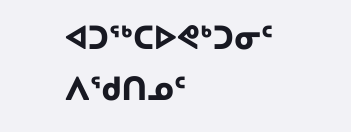ᐊᑐᖅᑕᐅᕙᒃᑐᓂᑦ
ᐱᖁᑎᓄᑦ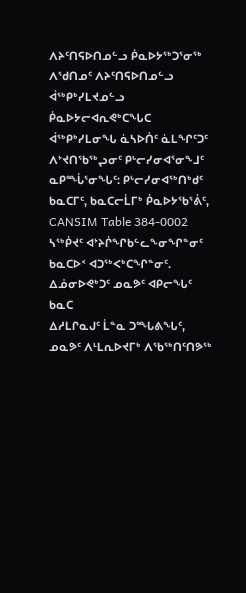ᐱᔨᑦᑎᕋᐅᑎᓄᓪᓗ ᑮᓇᐅᔭᖅᑐᕐᓂᖅ ᐱᖁᑎᓄᑦ ᐱᔨᑦᑎᕋᐅᑎᓄᓪᓗ ᐋᖅᑭᒃᓯᒪᔪᓄᓪᓗ ᑮᓇᐅᔭᓕᐊᕆᕙᒃᑕᖓᑕ ᐋᖅᑭᒃᓯᒪᓂᖓ ᓈᓴᐅᑏᑦ ᓈᒪᖏᑦᑐᑦ ᐱᔾᔪᑎᖃᖅᖢᓂᑦ ᑭᒡᓕᓯᓂᐊᕐᓂᖕᒧᑦ
ᓇᑭᙶᕐᓂᖓᑦ: ᑭᒡᓕᓯᓂᐊᖅᑎᒃᑯᑦ ᑲᓇᑕᒥᑦ, ᑲᓇᑕᓕᒫᒥᒃ ᑮᓇᐅᔭᖃᕐᕖᑦ, CANSIM Table 384-0002
ᓴᖅᑮᔪᑦ ᐊᔾᔨᒌᖏᑲᓪᓚᖕᓂᖏᓐᓂᑦ ᑲᓇᑕᐅᑉ ᐊᑐᖅᐸᒃᑕᖏᓐᓂᑦ.
ᐃᓅᓂᐅᕙᒃᑐᑦ ᓄᓇᕗᑦ ᐊᑭᓕᖓᑦ ᑲᓇᑕ
ᐃᓱᒪᒋᓇᒍᑦ ᒫᓐᓇ ᑐᙵᕕᖓᑦ, ᓄᓇᕗᑦ ᐱᒻᒪᕆᐅᔪᒥᒃ ᐱᖃᖅᑎᑦᑎᕗᖅ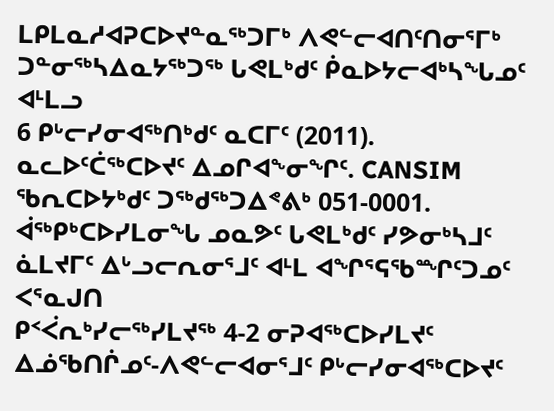ᒪᑭᒪᓇᓱᐊᕈᑕᐅᔪᓐᓇᖅᑐᒥᒃ ᐱᕙᓪᓕᐊᑎᑦᑎᓂᕐᒥᒃ ᑐᓐᓂᖅᓴᐃᓇᔭᖅᑐᖅ ᒐᕙᒪᒃᑯᑦ ᑮᓇᐅᔭᓕᐊᒃᓴᖓᓄᑦ ᐊᒻᒪᓗ
6 ᑭᒡᓕᓯᓂᐊᖅᑎᒃᑯᑦ ᓇᑕᒥᑦ (2011). ᓇᓚᐅᑦᑖᖅᑕᐅᔪᑦ ᐃᓄᒋᐊᖕᓂᖏᑦ. CANSIM ᖃᕆᑕᐅᔭᒃᑯᑦ ᑐᖅᑯᖅᑐᐃᕝᕕᒃ 051-0001.
ᐋᖅᑭᒃᑕᐅᓯᒪᓂᖓ ᓄᓇᕗᑦ ᒐᕙᒪᒃᑯᑦ ᓯᕗᓂᒃᓴᒧᑦ ᓈᒪᔪᒥᑦ ᐃᒡᓗᓕᕆᓂᕐᒧᑦ ᐊᒻᒪ ᐊᖏᕐᕋᖃᙱᑦᑐᓄᑦ ᐸᕐᓇᒍᑎ
ᑭᑉᐹᕆᒃᓯᓕᖅᓯᒪᔪᖅ 4-2 ᓂᕈᐊᖅᑕᐅᓯᒪᔪᑦ ᐃᓅᖃᑎᒌᓄᑦ-ᐱᕙᓪᓕᐊᓂᕐᒧᑦ ᑭᒡᓕᓯᓂᐊᖅᑕᐅᔪᑦ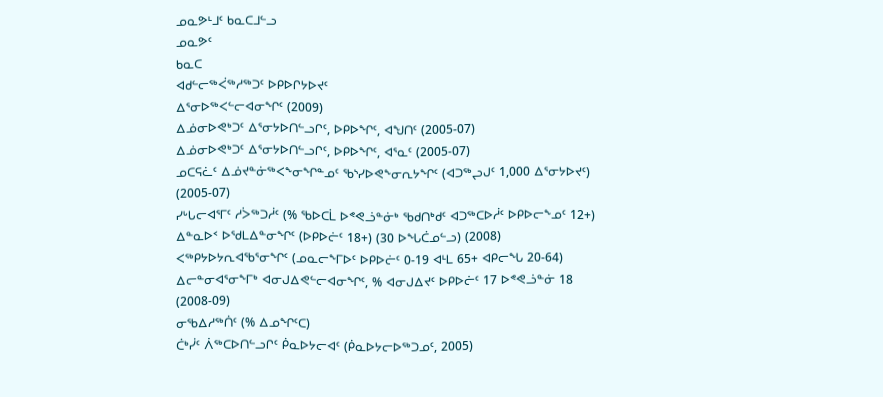ᓄᓇᕗᒻᒧᑦ ᑲᓇᑕᒧᓪᓗ
ᓄᓇᕗᑦ
ᑲᓇᑕ
ᐊᑯᓪᓕᖅᐹᖅᓱᖅᑐᑦ ᐅᑭᐅᒋᔭᐅᔪᑦ
ᐃᕐᓂᐅᖅᐸᓪᓕᐊᓂᖏᑦ (2009)
ᐃᓅᓂᐅᕙᒃᑐᑦ ᐃᕐᓂᔭᐅᑎᓪᓗᒋᑦ, ᐅᑭᐅᖏᑦ, ᐊᖑᑎᑦ (2005-07)
ᐃᓅᓂᐅᕙᒃᑐᑦ ᐃᕐᓂᔭᐅᑎᓪᓗᒋᑦ, ᐅᑭᐅᖏᑦ, ᐊᕐᓇᑦ (2005-07)
ᓄᑕᕋᓛᑦ ᐃᓅᔪᓐᓃᖅᐸᖕᓂᖏᓐᓄᑦ ᖃᔅᓯᐅᕙᖕᓂᕆᔭᖏᑦ (ᐊᑐᖅᖢᒍᑦ 1,000 ᐃᕐᓂᔭᐅᔪᑦ) (2005-07)
ᓯᒡᒐᓕᐊᕐᒥᑦ ᓱᐴᖅᑐᓲᑦ (% ᖃᐅᑕᒫ ᐅᕝᕙᓘᓐᓃᒃ ᖃᑯᑎᒃᑯᑦ ᐊᑐᖅᑕᐅᓲᑦ ᐅᑭᐅᓕᖕᓄᑦ 12+)
ᐃᓐᓇᐅᑉ ᐅᖁᒪᐃᓐᓂᖏᑦ (ᐅᑭᐅᓖᑦ 18+) (30 ᐅᖓᑖᓄᓪᓗ) (2008)
ᐸᖅᑭᔭᐅᔭᕆᐊᖃᕐᓂᖏᑦ (ᓄᓇᓕᖕᒥᐅᑦ ᐅᑭᐅᓖᑦ 0-19 ᐊᒻᒪ 65+ ᐊᑭᓕᖓ 20-64)
ᐃᓕᓐᓂᐊᕐᓂᖕᒥᒃ ᐊᓂᒍᐃᕙᓪᓕᐊᓂᖏᑦ, % ᐊᓂᒍᐃᔪᑦ ᐅᑭᐅᓖᑦ 17 ᐅᕝᕙᓘᓐᓃ 18 (2008-09)
ᓂᖃᐃᓱᖅᑏᑦ (% ᐃᓄᖏᑦᑕ)
ᑖᒃᓰᑦ ᐲᖅᑕᐅᑎᓪᓗᒋᑦ ᑮᓇᐅᔭᓕᐊᑦ (ᑮᓇᐅᔭᓕᐅᖅᑐᓄᑦ, 2005)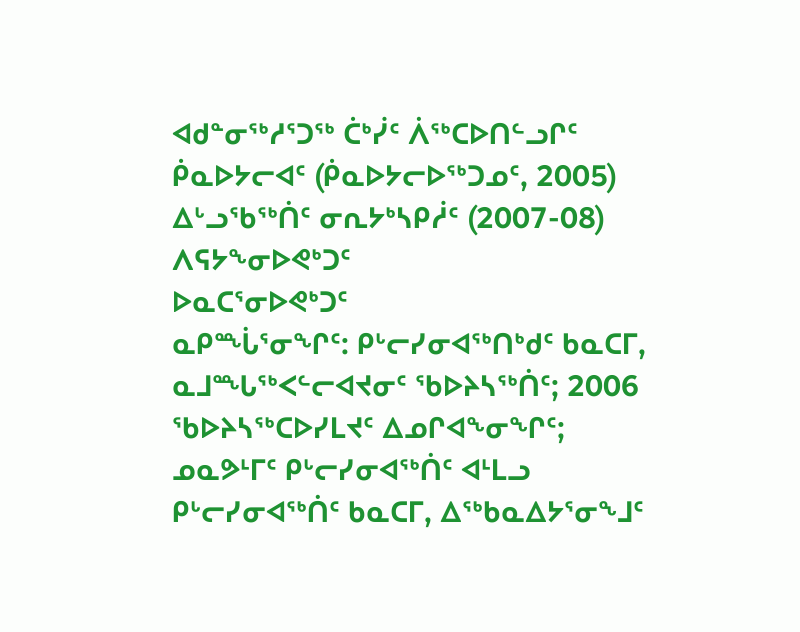ᐊᑯᓐᓂᖅᓱᕐᑐᖅ ᑖᒃᓰᑦ ᐲᖅᑕᐅᑎᓪᓗᒋᑦ ᑮᓇᐅᔭᓕᐊᑦ (ᑮᓇᐅᔭᓕᐅᖅᑐᓄᑦ, 2005)
ᐃᒡᓗᖃᖅᑏᑦ ᓂᕆᔭᒃᓴᑭᓲᑦ (2007-08)
ᐱᕋᔭᖕᓂᐅᕙᒃᑐᑦ
ᐅᓇᑕᕐᓂᐅᕙᒃᑐᑦ
ᓇᑭᙶᕐᓂᖏᑦ: ᑭᒡᓕᓯᓂᐊᖅᑎᒃᑯᑦ ᑲᓇᑕᒥ, ᓇᒧᙵᖅᐸᓪᓕᐊᔪᓂᑦ ᖃᐅᔨᓴᖅᑏᑦ; 2006 ᖃᐅᔨᓴᖅᑕᐅᓯᒪᔪᑦ ᐃᓄᒋᐊᖕᓂᖏᑦ; ᓄᓇᕗᒻᒥᑦ ᑭᒡᓕᓯᓂᐊᖅᑏᑦ ᐊᒻᒪᓗ ᑭᒡᓕᓯᓂᐊᖅᑏᑦ ᑲᓇᑕᒥ, ᐃᖅᑲᓇᐃᔭᕐᓂᖕᒧᑦ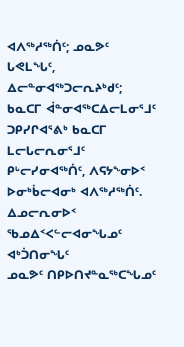ᐊᐱᖅᓱᖅᑏᑦ; ᓄᓇᕗᑦ ᒐᕙᒪᖓᑦ, ᐃᓕᓐᓂᐊᖅᑐᓕᕆᔨᒃᑯᑦ; ᑲᓇᑕᒥ ᐋᓐᓂᐊᖅᑕᐃᓕᒪᓂᕐᒧᑦ ᑐᑭᓯᒋᐊᕐᕕᒃ ᑲᓇᑕᒥ ᒪᓕᒐᓕᕆᓂᕐᒧᑦ ᑭᒡᓕᓯᓂᐊᖅᑏᑦ, ᐱᕋᔭᖕᓂᐅᑉ ᐅᓂᒃᑳᓕᐊᓂᒃ ᐊᐱᖅᓱᖅᑏᑦ.
ᐃᓄᓕᕆᓂᐅᑉ ᖃᓄᐃᑉᐸᓪᓕᐊᓂᖓᓄᑦ ᐊᒃᑑᑎᓂᖓᑦ
ᓄᓇᕗᑦ ᑎᑭᐅᑎᔪᓐᓇᖅᑕᖓᓄᑦ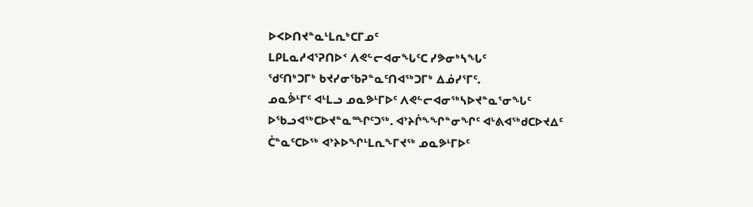ᐅᐸᐅᑎᔪᓐᓇᒻᒪᕆᒃᑕᒥᓄᑦ
ᒪᑭᒪᓇᓱᐊᕐᕈᑎᐅᑉ ᐱᕙᓪᓕᐊᓂᖓᑦᑕ ᓯᕗᓂᒃᓴᖓᑦ
ᖁᑦᑎᒃᑐᒥᒃ ᑲᔪᓯᓂᖃᕈᓐᓇᑦᑎᐊᖅᑐᒥᒃ ᐃᓅᓯᕐᒥᑦ.
ᓄᓇᕘᒻᒥᑦ ᐊᒻᒪᓗ ᓄᓇᕗᒻᒥᐅᑦ ᐱᕙᓪᓕᐊᓂᖅᓴᐅᔪᓐᓇᕐᓂᖓᑦ ᐅᖃᓗᐊᖅᑕᐅᔪᓐᓇᙱᑦᑐᖅ. ᐊᔾᔨᒌᖕᖏᓐᓂᖏᑦ ᐊᒡᕕᐊᖅᑯᑕᐅᔪᐃᑦ
ᑖᓐᓇᑦᑕᐅᖅ ᐊᔾᔨᐅᖏᒻᒪᕆᖕᒥᔪᖅ ᓄᓇᕗᒻᒥᐅᑦ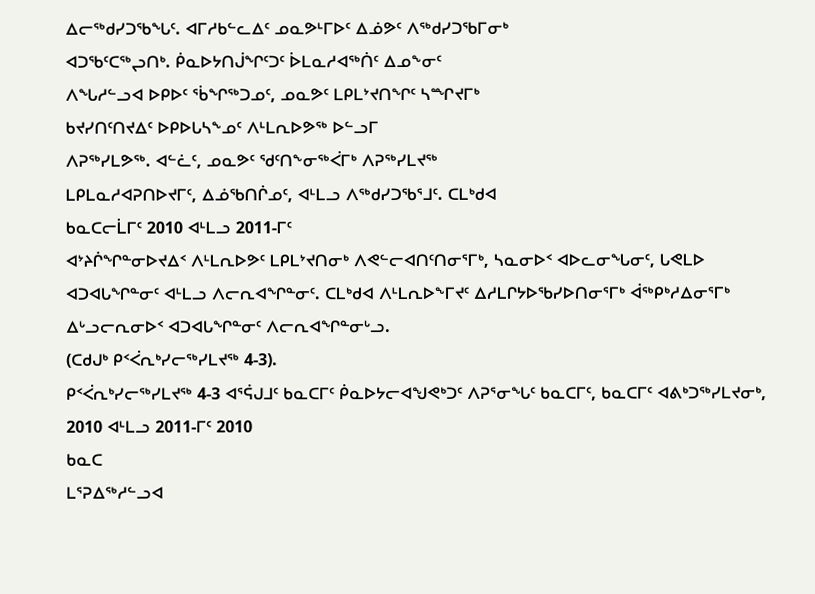ᐃᓕᖅᑯᓯᑐᖃᖓᑦ. ᐊᒥᓱᑲᓪᓚᐃᑦ ᓄᓇᕗᒻᒥᐅᑦ ᐃᓅᕗᑦ ᐱᖅᑯᓯᑐᖃᒥᓂᒃ
ᐊᑐᖃᑦᑕᖅᖢᑎᒃ. ᑮᓇᐅᔭᑎᒎᖏᑦᑐᑦ ᐆᒪᓇᓱᐊᖅᑏᑦ ᐃᓄᖕᓂᑦ
ᐱᖓᓱᓪᓗᐊ ᐅᑭᐅᑦ ᕐᑳᖏᖅᑐᓄᑦ, ᓄᓇᕗᑦ ᒪᑭᒪᔾᔪᑎᖏᑦ ᓴᙱᔪᒥᒃ
ᑲᔪᓯᑎᑦᑎᔪᐃᑦ ᐅᑭᐅᒐᓴᖕᓄᑦ ᐱᒻᒪᕆᐅᕗᖅ ᐅᓪᓗᒥ
ᐱᕈᖅᓯᒪᕗᖅ. ᐊᓪᓛᑦ, ᓄᓇᕗᑦ ᖁᑦᑎᖕᓂᖅᐹᒥᒃ ᐱᕈᖅᓯᒪᔪᖅ
ᒪᑭᒪᓇᓱᐊᕈᑎᐅᔪᒥᑦ, ᐃᓅᖃᑎᒌᓄᑦ, ᐊᒻᒪᓗ ᐱᖅᑯᓯᑐᖃᕐᒧᑦ. ᑕᒪᒃᑯᐊ
ᑲᓇᑕᓕᒫᒥᑦ 2010 ᐊᒻᒪᓗ 2011-ᒥᑦ
ᐊᔾᔨᒌᖏᓐᓂᐅᔪᐃᑉ ᐱᒻᒪᕆᐅᕗᑦ ᒪᑭᒪᔾᔪᑎᓂᒃ ᐱᕙᓪᓕᐊᑎᑦᑎᓂᕐᒥᒃ, ᓴᓇᓂᐅᑉ ᐊᐅᓚᓂᖓᓂᑦ, ᒐᕙᒪᐅ ᐊᑐᐊᒐᖏᓐᓂᑦ ᐊᒻᒪᓗ ᐱᓕᕆᐊᖏᓐᓂᑦ. ᑕᒪᒃᑯᐊ ᐱᒻᒪᕆᐅᖕᒥᔪᑦ ᐃᓱᒪᒋᔭᐅᖃᓯᐅᑎᓂᕐᒥᒃ ᐋᖅᑭᒃᓱᐃᓂᕐᒥᒃ ᐃᒡᓗᓕᕆᓂᐅᑉ ᐊᑐᐊᒐᖏᓐᓂᑦ ᐱᓕᕆᐊᖏᓐᓂᒡᓗ.
(ᑕᑯᒍᒃ ᑭᑉᐹᕆᒃᓯᓕᖅᓯᒪᔪᖅ 4-3).
ᑭᑉᐹᕆᒃᓯᓕᖅᓯᒪᔪᖅ 4-3 ᐊᕐᕌᒍᒧᑦ ᑲᓇᑕᒥᑦ ᑮᓇᐅᔭᓕᐊᖑᕙᒃᑐᑦ ᐱᕈᕐᓂᖓᑦ ᑲᓇᑕᒥᑦ, ᑲᓇᑕᒥᑦ ᐊᕕᒃᑐᖅᓯᒪᔪᓂᒃ, 2010 ᐊᒻᒪᓗ 2011-ᒥᑦ 2010
ᑲᓇᑕ
ᒪᕐᕈᐃᖅᓱᓪᓗᐊ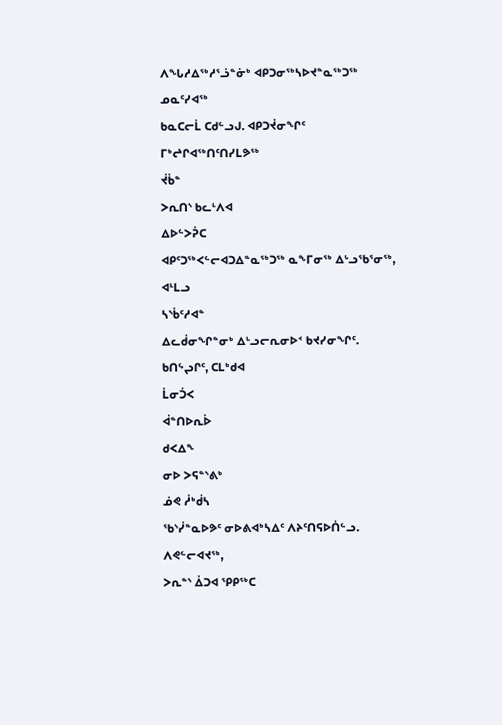ᐱᖓᓱᐃᖅᓱᕐᓘᓐᓃᒃ ᐊᑭᑐᓂᖅᓴᐅᔪᓐᓇᖅᑐᖅ
ᓄᓇᑦᓯᐊᖅ
ᑲᓇᑕᓕᒫ ᑕᑯᓪᓗᒍ. ᐊᑭᑐᔫᓂᖏᑦ ᒥᒃᖠᒋᐊᖅᑎᑦᑎᓯᒪᕗᖅ
ᔫᑳᓐ
ᐳᕆᑎᔅ ᑲᓚᒻᐱᐊ
ᐃᐅᓪᐳᕉᑕ
ᐊᑭᑦᑐᖅᐸᓪᓕᐊᑐᐃᓐᓇᖅᑐᖅ ᓇᖕᒥᓂᖅ ᐃᒡᓗᖃᕐᓂᖅ, ᐊᒻᒪᓗ
ᓴᔅᑳᑦᓱᐊᓐ
ᐃᓚᑰᓂᖏᓐᓂᒃ ᐃᒡᓗᓕᕆᓂᐅᑉ ᑲᔪᓯᓂᖏᑦ. ᑲᑎᖦᖢᒋᑦ, ᑕᒪᒃᑯᐊ
ᒫᓂᑑᐸ
ᐋᓐᑎᐅᕆᐆ
ᑯᐸᐃᖕ
ᓂᐅ ᐳᕋᓐᔅᕕᒃ
ᓅᕙ ᓲᒃᑰᓴ
ᖃᔅᓰᓐᓇᐅᕗᑦ ᓂᐅᕕᐊᒃᓴᐃᑦ ᐱᔨᑦᑎᕋᐅᑏᓪᓗ. ᐱᕙᓪᓕᐊᔪᖅ,
ᐳᕆᓐᔅ ᐄᑐᐊ ᕿᑭᖅᑕ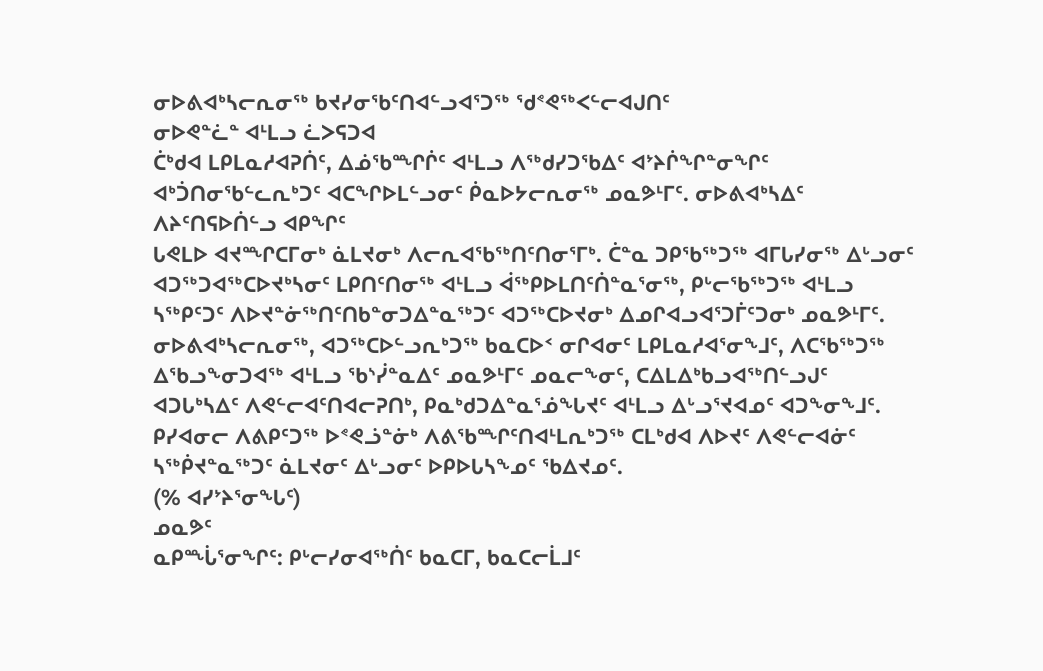ᓂᐅᕕᐊᒃᓴᓕᕆᓂᖅ ᑲᔪᓯᓂᖃᑦᑎᐊᓪᓗᐊᕐᑐᖅ ᖁᕝᕙᖅᐸᓪᓕᐊᒍᑎᑦ
ᓂᐅᕙᓐᓛᓐ ᐊᒻᒪᓗ ᓛᐳᕋᑐᐊ
ᑖᒃᑯᐊ ᒪᑭᒪᓇᓱᐊᕈᑏᑦ, ᐃᓅᖃᙱᒌᑦ ᐊᒻᒪᓗ ᐱᖅᑯᓯᑐᖃᐃᑦ ᐊᔾᔨᒌᖏᓐᓂᖏᑦ ᐊᒃᑑᑎᓂᖃᓪᓚᕆᒃᑐᑦ ᐊᑕᖏᐅᒪᓪᓗᓂᑦ ᑮᓇᐅᔭᓕᕆᓂᖅ ᓄᓇᕗᒻᒥᑦ. ᓂᐅᕕᐊᒃᓴᐃᑦ ᐱᔨᑦᑎᕋᐅᑏᓪᓗ ᐊᑭᖏᑦ
ᒐᕙᒪᐅ ᐊᔪᙱᑕᒥᓂᒃ ᓈᒪᔪᓂᒃ ᐱᓕᕆᐊᖃᖅᑎᑦᑎᓂᕐᒥᒃ. ᑖᓐᓇ ᑐᑭᖃᖅᑐᖅ ᐊᒥᒐᓯᓂᖅ ᐃᒡᓗᓂᑦ ᐊᑐᖅᑐᐊᖅᑕᐅᔪᒃᓴᓂᑦ ᒪᑭᑎᑦᑎᓂᖅ ᐊᒻᒪᓗ ᐋᖅᑭᐅᒪᑎᑦᑏᓐᓇᕐᓂᖅ, ᑭᒡᓕᖃᖅᑐᖅ ᐊᒻᒪᓗ
ᓴᖅᑭᑦᑐᑦ ᐱᐅᔪᓐᓃᖅᑎᑦᑎᑲᓐᓂᑐᐃᓐᓇᖅᑐᑦ ᐊᑐᖅᑕᐅᔪᓂᒃ ᐃᓄᒋᐊᓗᐊᕐᑐᒦᑦᑐᓂᒃ ᓄᓇᕗᒻᒥᑦ. ᓂᐅᕕᐊᒃᓴᓕᕆᓂᖅ, ᐊᑐᖅᑕᐅᓪᓗᕆᒃᑐᖅ ᑲᓇᑕᐅᑉ ᓂᒋᐊᓂᑦ ᒪᑭᒪᓇᓱᐊᕐᓂᖕᒧᑦ, ᐱᑕᖃᖅᑐᖅ ᐃᖃᓗᖕᓂᑐᐊᖅ ᐊᒻᒪᓗ ᖃᔅᓰᓐᓇᐃᑦ ᓄᓇᕗᒻᒥᑦ ᓄᓇᓕᖕᓂᑦ, ᑕᐃᒪᐃᒃᑲᓗᐊᖅᑎᓪᓗᒍᑦ
ᐊᑐᒐᒃᓴᐃᑦ ᐱᕙᓪᓕᐊᑦᑎᐊᓕᕈᑎᒃ, ᑭᓇᒃᑯᑐᐃᓐᓇᕐᓅᖓᔪᑦ ᐊᒻᒪᓗ ᐃᒡᓗᕐᔪᐊᓄᑦ ᐊᑐᖕᓂᖕᒧᑦ. ᑭᓯᐊᓂᓕ ᐱᕕᑭᑦᑐᖅ ᐅᕝᕙᓘᓐᓃᒃ ᐱᕕᖃᙱᑦᑎᐊᒻᒪᕆᒃᑐᖅ ᑕᒪᒃᑯᐊ ᐱᐅᔪᑦ ᐱᕙᓪᓕᐊᓃᑦ ᓴᖅᑮᔪᓐᓇᖅᑐᑦ ᓈᒪᔪᓂᑦ ᐃᒡᓗᓂᑦ ᐅᑭᐅᒐᓴᖕᓄᑦ ᖃᐃᔪᓄᑦ.
(% ᐊᓯᔾᔨᕐᓂᖓᑦ)
ᓄᓇᕗᑦ
ᓇᑭᙶᕐᓂᖏᑦ: ᑭᒡᓕᓯᓂᐊᖅᑏᑦ ᑲᓇᑕᒥ, ᑲᓇᑕᓕᒫᒧᑦ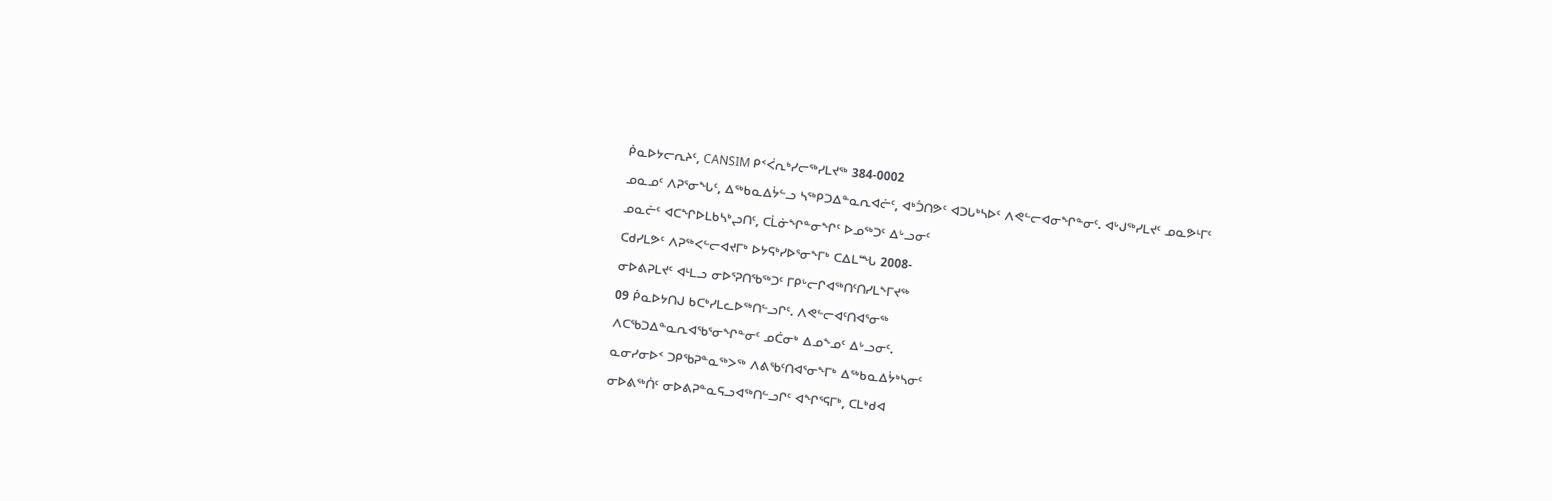ᑮᓇᐅᔭᓕᕆᔨᑦ, CANSIM ᑭᑉᐹᕆᒃᓯᓕᖅᓯᒪᔪᖅ 384-0002
ᓄᓇᓄᑦ ᐱᕈᕐᓂᖓᑦ, ᐃᖅᑲᓇᐃᔮᓪᓗ ᓴᖅᑭᑐᐃᓐᓇᕆᐊᓖᑦ, ᐊᒃᑑᑎᕗᑦ ᐊᑐᒐᒃᓴᐅᑦ ᐱᕙᓪᓕᐊᓂᖏᓐᓂᑦ. ᐊᒡᒍᖅᓯᒪᔪᑦ ᓄᓇᕗᒻᒥᑦ
ᓄᓇᓖᑦ ᐊᑕᖏᐅᒪᑲᓴᒃᖢᑎᑦ, ᑕᒫᓃᖏᓐᓂᖏᑦ ᐅᓄᖅᑐᑦ ᐃᒡᓗᓂᑦ
ᑕᑯᓯᒪᕗᑦ ᐱᕈᖅᐸᓪᓕᐊᔪᒥᒃ ᐅᔭᕋᒃᓯᐅᕐᓂᖕᒥᒃ ᑕᐃᒪᙵ 2008-
ᓂᐅᕕᕈᒪᔪᑦ ᐊᒻᒪᓗ ᓂᐅᕐᕈᑎᖃᖅᑐᑦ ᒥᑭᒡᓕᒋᐊᖅᑎᑦᑎᓯᒪᖕᒥᔪᖅ
09 ᑮᓇᐅᔭᑎᒍ ᑲᑕᒃᓯᒪᓚᐅᖅᑎᓪᓗᒋᑦ. ᐱᕙᓪᓕᐊᑦᑎᐊᕐᓂᖅ
ᐱᑕᖃᑐᐃᓐᓇᕆᐊᖃᕐᓂᖏᓐᓂᑦ ᓄᑖᓂᒃ ᐃᓄᖕᓄᑦ ᐃᒡᓗᓂᑦ.
ᓇᓂᓯᓂᐅᑉ ᑐᑭᖃᕈᓐᓇᖅᐳᖅ ᐱᕕᖃᑦᑎᐊᕐᓂᖕᒥᒃ ᐃᖅᑲᓇᐃᔮᒃᓴᓂᑦ
ᓂᐅᕕᖅᑏᑦ ᓂᐅᕕᕈᓐᓇᕋᓗᐊᖅᑎᓪᓗᒋᑦ ᐊᖏᕐᕋᒥᒃ, ᑕᒪᒃᑯᐊ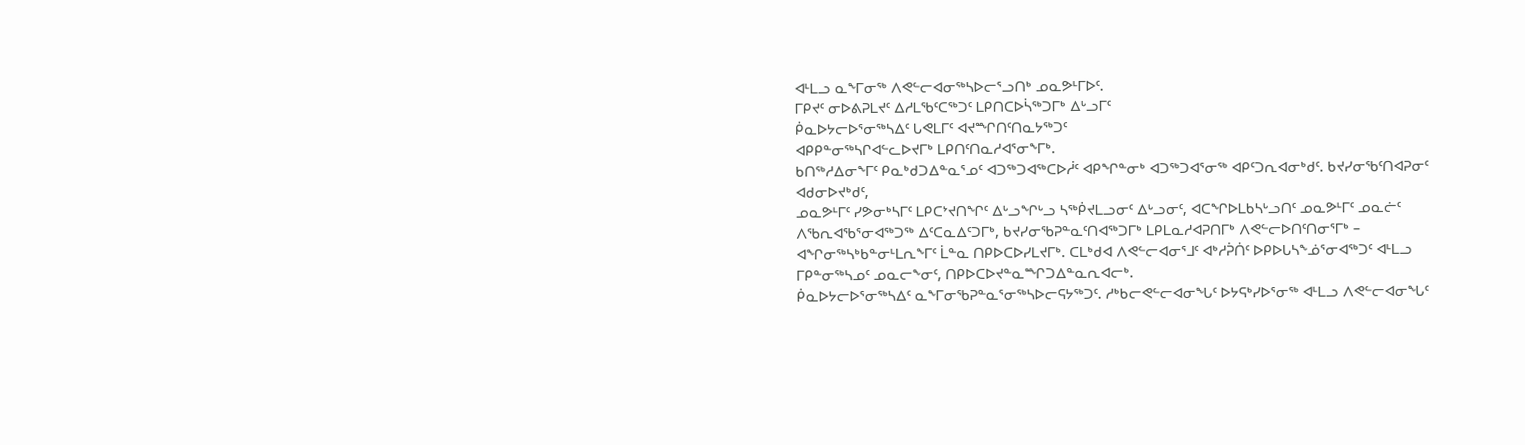ᐊᒻᒪᓗ ᓇᖕᒥᓂᖅ ᐱᕙᓪᓕᐊᓂᖅᓴᐅᓕᕐᓗᑎᒃ ᓄᓇᕗᒻᒥᐅᑦ.
ᒥᑭᔪᑦ ᓂᐅᕕᕈᒪᔪᑦ ᐃᓱᒪᖃᑦᑕᖅᑐᑦ ᒪᑭᑎᑕᐅᓵᖅᑐᒥᒃ ᐃᒡᓗᒥᑦ
ᑮᓇᐅᔭᓕᐅᕐᓂᖅᓴᐃᑦ ᒐᕙᒪᒥᑦ ᐊᔪᙱᑎᑦᑎᓇᔭᖅᑐᑦ
ᐊᑭᑭᓐᓂᖅᓴᒋᐊᓪᓚᐅᔪᒥᒃ ᒪᑭᑎᑦᑎᓇᓱᐊᕐᓂᖕᒥᒃ.
ᑲᑎᖅᓱᐃᓂᖕᒥᑦ ᑭᓇᒃᑯᑐᐃᓐᓇᕐᓄᑦ ᐊᑐᖅᑐᐊᖅᑕᐅᓲᑦ ᐊᑭᖏᓐᓂᒃ ᐊᑐᖅᑐᐊᕐᓂᖅ ᐊᑭᑦᑐᕆᐊᓂᒃᑯᑦ. ᑲᔪᓯᓂᖃᑦᑎᐊᕈᓂᑦ ᐊᑯᓂᐅᔪᒃᑯᑦ,
ᓄᓇᕗᒻᒥᑦ ᓯᕗᓂᒃᓴᒥᑦ ᒪᑭᑕᔾᔪᑎᖏᑦ ᐃᒡᓗᖏᒡᓗ ᓴᖅᑮᔪᒪᓗᓂᑦ ᐃᒡᓗᓂᑦ, ᐊᑕᖏᐅᒪᑲᓴᒡᓗᑎᑦ ᓄᓇᕗᒻᒥᑦ ᓄᓇᓖᑦ ᐱᖃᕆᐊᖃᕐᓂᐊᖅᑐᖅ ᐃᑦᑕᓇᐃᑦᑐᒥᒃ, ᑲᔪᓯᓂᖃᕈᓐᓇᑦᑎᐊᖅᑐᒥᒃ ᒪᑭᒪᓇᓱᐊᕈᑎᒥᒃ ᐱᕙᓪᓕᐅᑎᑦᑎᓂᕐᒥᒃ – ᐊᖏᓂᖅᓴᒃᑲᓐᓂᒻᒪᕆᖕᒥᑦ ᒫᓐᓇ ᑎᑭᐅᑕᐅᓯᒪᔪᒥᒃ. ᑕᒪᒃᑯᐊ ᐱᕙᓪᓕᐊᓂᕐᒧᑦ ᐊᒃᓱᕉᑏᑦ ᐅᑭᐅᒐᓴᖕᓅᕐᓂᐊᖅᑐᑦ ᐊᒻᒪᓗ ᒥᑭᓐᓂᖅᓴᓄᑦ ᓄᓇᓕᖕᓂᑦ, ᑎᑭᐅᑕᐅᔪᓐᓇᙱᑐᐃᓐᓇᕆᐊᓕᒃ.
ᑮᓇᐅᔭᓕᐅᕐᓂᖅᓴᐃᑦ ᓇᖕᒥᓂᖃᕈᓐᓇᕐᓂᖅᓴᐅᓕᕋᔭᖅᑐᑦ. ᓱᒃᑲᓕᕙᓪᓕᐊᓂᖓᑦ ᐅᔭᕋᒃᓯᐅᕐᓂᖅ ᐊᒻᒪᓗ ᐱᕙᓪᓕᐊᓂᖓᑦ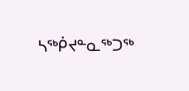ᓴᖅᑮᔪᓐᓇᖅᑐᖅ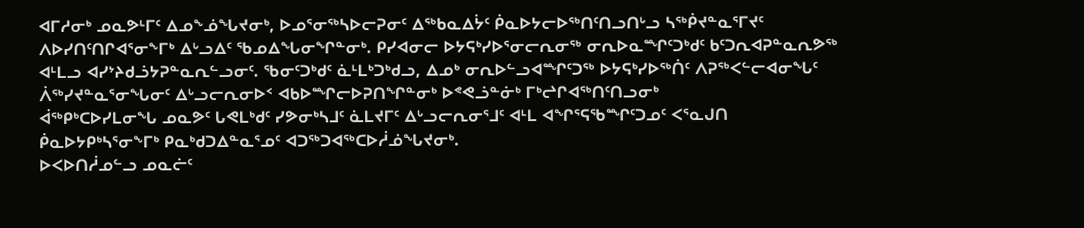ᐊᒥᓱᓂᒃ ᓄᓇᕗᒻᒥᑦ ᐃᓄᖕᓅᖓᔪᓂᒃ, ᐅᓄᕐᓂᖅᓴᐅᓕᕈᓂᑦ ᐃᖅᑲᓇᐃᔮᑦ ᑮᓇᐅᔭᓕᐅᖅᑎᑦᑎᓗᑎᒡᓗ ᓴᖅᑮᔪᓐᓇᕐᒥᔪᑦ ᐱᐅᓯᑎᑦᑎᒋᐊᕐᓂᖕᒥᒃ ᐃᒡᓗᐃᑦ ᖃᓄᐃᖓᓂᖏᓐᓂᒃ. ᑭᓯᐊᓂᓕ ᐅᔭᕋᒃᓯᐅᕐᓂᓕᕆᓂᖅ ᓂᕆᐅᓇᙱᑦᑐᒃᑯᑦ ᑲᑦᑐᕆᐊᕈᓐᓇᕆᕗᖅ ᐊᒻᒪᓗ ᐊᓯᔾᔨᑯᓘᔭᕈᓐᓇᕆᓪᓗᓂᑦ. ᖃᓂᑦᑐᒃᑯᑦ ᓈᒻᒪᒃᑐᒃᑯᓗ, ᐃᓄᒃ ᓂᕆᐅᓪᓗᐊᙱᑦᑐᖅ ᐅᔭᕋᒃᓯᐅᖅᑏᑦ ᐱᕈᖅᐸᓪᓕᐊᓂᖓᑦ ᐲᖅᓯᔪᓐᓇᕐᓂᖓᓂᑦ ᐃᒡᓗᓕᕆᓂᐅᑉ ᐊᑲᐅᙱᓕᐅᕈᑎᖏᓐᓂᒃ ᐅᕝᕙᓘᓐᓃᒃ ᒥᒃᖠᒋᐊᖅᑎᑦᑎᓗᓂᒃ
ᐋᖅᑭᒃᑕᐅᓯᒪᓂᖓ ᓄᓇᕗᑦ ᒐᕙᒪᒃᑯᑦ ᓯᕗᓂᒃᓴᒧᑦ ᓈᒪᔪᒥᑦ ᐃᒡᓗᓕᕆᓂᕐᒧᑦ ᐊᒻᒪ ᐊᖏᕐᕋᖃᙱᑦᑐᓄᑦ ᐸᕐᓇᒍᑎ
ᑮᓇᐅᔭᑭᒃᓴᕐᓂᖕᒥᒃ ᑭᓇᒃᑯᑐᐃᓐᓇᕐᓄᑦ ᐊᑐᖅᑐᐊᖅᑕᐅᓲᓅᖓᔪᓂᒃ.
ᐅᐸᐅᑎᓲᓄᓪᓗ ᓄᓇᓖᑦ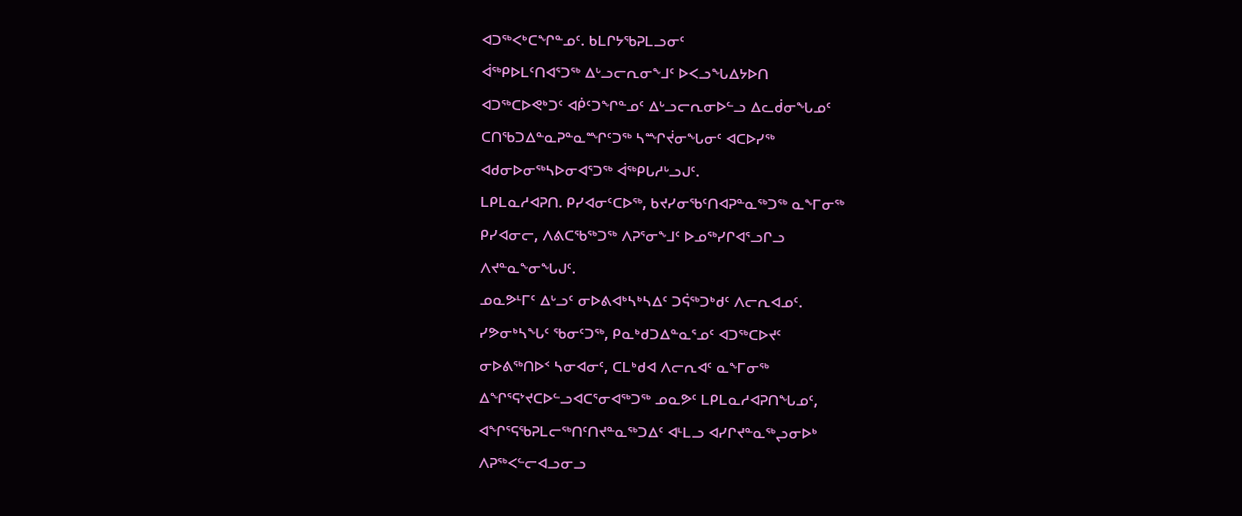ᐊᑐᖅᐸᒃᑕᖏᓐᓄᑦ. ᑲᒪᒋᔭᖃᕈᒪᓗᓂᑦ
ᐋᖅᑭᐅᒪᑦᑎᐊᕐᑐᖅ ᐃᒡᓗᓕᕆᓂᖕᒧᑦ ᐅᐸᓗᖓᐃᔭᐅᑎ
ᐊᑐᖅᑕᐅᕙᒃᑐᑦ ᐊᑮᑦᑐᖏᓐᓄᑦ ᐃᒡᓗᓕᕆᓂᐅᓪᓗ ᐃᓚᑰᓂᖓᓄᑦ
ᑕᑎᖃᑐᐃᓐᓇᕈᓐᓇᙱᑦᑐᖅ ᓴᙱᔫᓂᖓᓂᑦ ᐊᑕᐅᓯᖅ
ᐊᑯᓂᐅᓂᖅᓴᐅᓂᐊᕐᑐᖅ ᐋᖅᑭᒐᓱᒡᓗᒍᑦ.
ᒪᑭᒪᓇᓱᐊᕈᑎ. ᑭᓯᐊᓂᑦᑕᐅᖅ, ᑲᔪᓯᓂᖃᑦᑎᐊᕈᓐᓇᖅᑐᖅ ᓇᖕᒥᓂᖅ
ᑭᓯᐊᓂᓕ, ᐱᕕᑕᖃᖅᑐᖅ ᐱᕈᕐᓂᖕᒧᑦ ᐅᓄᖅᓯᒋᐊᕐᓗᒋᓗ
ᐱᔪᓐᓇᖕᓂᖓᒍᑦ.
ᓄᓇᕗᒻᒥᑦ ᐃᒡᓗᑦ ᓂᐅᕕᐊᒃᓴᒃᓴᐃᑦ ᑐᕌᖅᑐᒃᑯᑦ ᐱᓕᕆᐊᓄᑦ.
ᓯᕗᓂᒃᓴᖓᑦ ᖃᓂᑦᑐᖅ, ᑭᓇᒃᑯᑐᐃᓐᓇᕐᓄᑦ ᐊᑐᖅᑕᐅᔪᑦ
ᓂᐅᕕᖅᑎᐅᑉ ᓴᓂᐊᓂᑦ, ᑕᒪᒃᑯᐊ ᐱᓕᕆᐊᑦ ᓇᖕᒥᓂᖅ
ᐃᖏᕐᕋᔾᔪᑕᐅᓪᓗᐊᑕᕐᓂᐊᖅᑐᖅ ᓄᓇᕗᑦ ᒪᑭᒪᓇᓱᐊᕈᑎᖓᓄᑦ,
ᐊᖏᕐᕋᖃᕈᒪᓕᖅᑎᑦᑎᔪᓐᓇᖅᑐᐃᑦ ᐊᒻᒪᓗ ᐊᓯᒋᔪᓐᓇᖅᖢᓂᐅᒃ
ᐱᕈᖅᐸᓪᓕᐊᓗᓂᓗ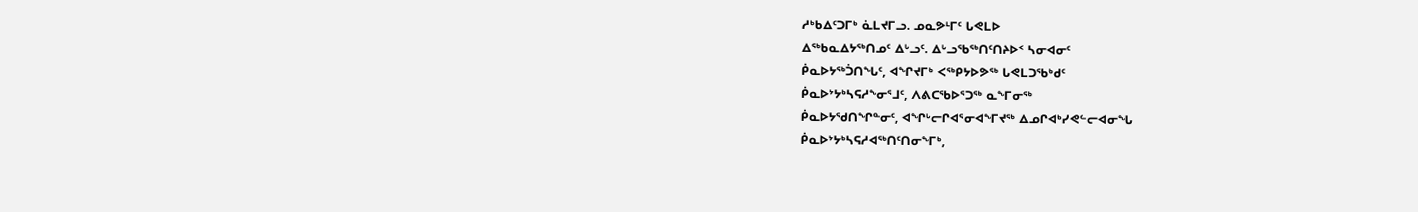ᓱᒃᑲᐃᑦᑐᒥᒃ ᓈᒪᔪᒥᓗ. ᓄᓇᕗᒻᒥᑦ ᒐᕙᒪᐅ
ᐃᖅᑲᓇᐃᔭᖅᑎᓄᑦ ᐃᒡᓗᑦ. ᐃᒡᓗᖃᖅᑎᑦᑎᔨᐅᑉ ᓴᓂᐊᓂᑦ
ᑮᓇᐅᔭᖅᑑᑎᖓᑦ, ᐊᖏᔪᒥᒃ ᐸᖅᑭᔭᐅᕗᖅ ᒐᕙᒪᑐᖃᒃᑯᑦ
ᑮᓇᐅᔾᔭᒃᓴᕋᓱᖕᓂᕐᒧᑦ, ᐱᕕᑕᖃᐅᕐᑐᖅ ᓇᖕᒥᓂᖅ
ᑮᓇᐅᔭᖁᑎᖏᓐᓂᑦ, ᐊᖏᒡᓕᒋᐊᕐᓂᐊᖕᒥᔪᖅ ᐃᓄᒋᐊᒃᓯᕙᓪᓕᐊᓂᖓ
ᑮᓇᐅᔾᔭᒃᓴᕋᓱᐊᖅᑎᑦᑎᓂᖕᒥᒃ,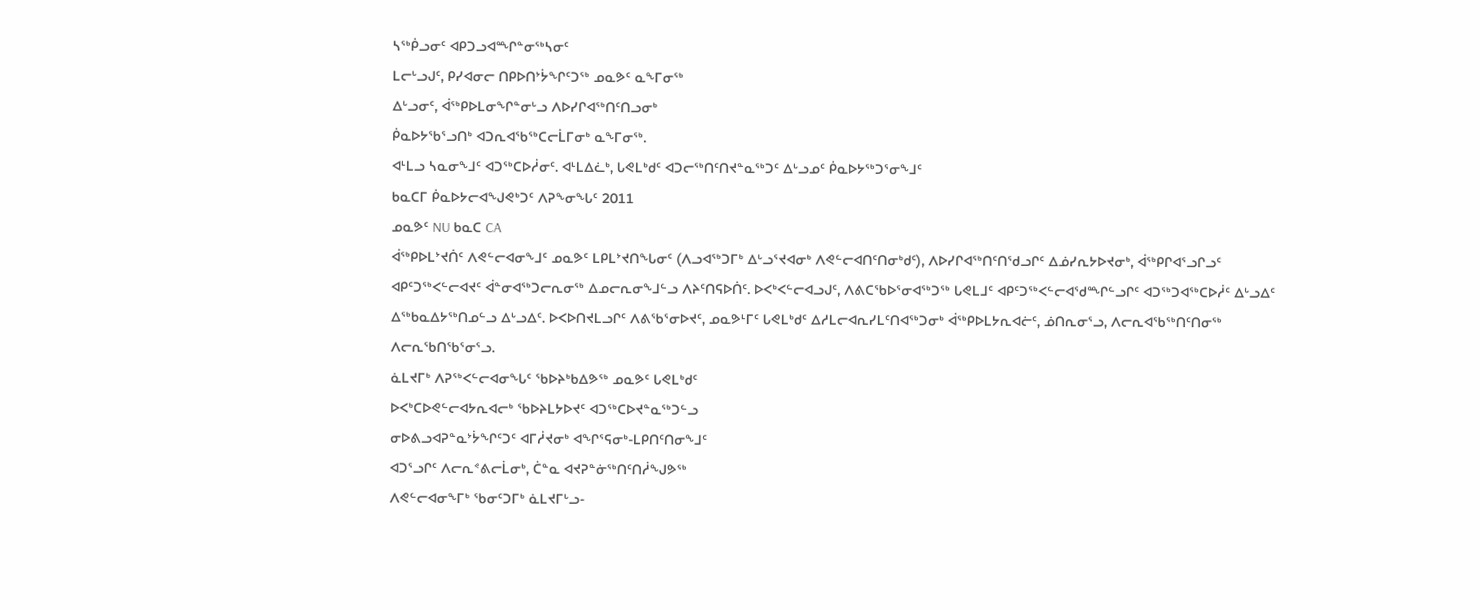ᓴᖅᑮᓗᓂᑦ ᐊᑭᑐᓗᐊᙱᓐᓂᖅᓴᓂᑦ
ᒪᓕᒡᓗᒍᑦ, ᑭᓯᐊᓂᓕ ᑎᑭᐅᑎᔾᔮᖏᑦᑐᖅ ᓄᓇᕗᑦ ᓇᖕᒥᓂᖅ
ᐃᒡᓗᓂᑦ, ᐋᖅᑭᐅᒪᓂᖏᓐᓂᒡᓗ ᐱᐅᓯᒋᐊᖅᑎᑦᑎᓗᓂᒃ
ᑮᓇᐅᔭᖃᕐᓗᑎᒃ ᐊᑐᕆᐊᖃᖅᑕᓕᒫᒥᓂᒃ ᓇᖕᒥᓂᖅ.
ᐊᒻᒪᓗ ᓴᓇᓂᖕᒧᑦ ᐊᑐᖅᑕᐅᓲᓂᑦ. ᐊᒻᒪᐃᓛᒃ, ᒐᕙᒪᒃᑯᑦ ᐊᑐᓕᖅᑎᑦᑎᔪᓐᓇᖅᑐᑦ ᐃᒡᓗᓄᑦ ᑮᓇᐅᔭᖅᑐᕐᓂᖕᒧᑦ
ᑲᓇᑕᒥ ᑮᓇᐅᔭᓕᐊᖑᕙᒃᑐᑦ ᐱᕈᖕᓂᖓᑦ 2011
ᓄᓇᕗᑦ NU ᑲᓇᑕ CA
ᐋᖅᑭᐅᒪᔾᔪᑏᑦ ᐱᕙᓪᓕᐊᓂᖕᒧᑦ ᓄᓇᕗᑦ ᒪᑭᒪᔾᔪᑎᖓᓂᑦ (ᐱᓗᐊᖅᑐᒥᒃ ᐃᒡᓗᕐᔪᐊᓂᒃ ᐱᕙᓪᓕᐊᑎᑦᑎᓂᒃᑯᑦ), ᐱᐅᓯᒋᐊᖅᑎᑦᑎᖁᓗᒋᑦ ᐃᓅᓯᕆᔭᐅᔪᓂᒃ, ᐋᖅᑭᒋᐊᕐᓗᒋᓗᑦ
ᐊᑭᑦᑐᖅᐸᓪᓕᐊᔪᑦ ᐋᓐᓂᐊᖅᑐᓕᕆᓂᖅ ᐃᓄᓕᕆᓂᖕᒧᓪᓗ ᐱᔨᑦᑎᕋᐅᑏᑦ. ᐅᐸᒃᐸᓪᓕᐊᓗᒍᑦ, ᐱᕕᑕᖃᐅᕐᓂᐊᖅᑐᖅ ᒐᕙᒪᒧᑦ ᐊᑭᑦᑐᖅᐸᓪᓕᐊᖁᙱᓪᓗᒋᑦ ᐊᑐᖅᑐᐊᖅᑕᐅᓲᑦ ᐃᒡᓗᐃᑦ ᐃᖅᑲᓇᐃᔭᖅᑎᓄᓪᓗ ᐃᒡᓗᐃᑦ. ᐅᐸᐅᑎᔪᒪᓗᒋᑦ ᐱᕕᖃᕐᓂᐅᔪᑦ, ᓄᓇᕗᒻᒥᑦ ᒐᕙᒪᒃᑯᑦ ᐃᓱᒪᓕᐊᕆᓯᒪᑦᑎᐊᖅᑐᓂᒃ ᐋᖅᑭᐅᒪᔭᕆᐊᓖᑦ, ᓅᑎᕆᓂᕐᓗ, ᐱᓕᕆᐊᖃᖅᑎᑦᑎᓂᖅ ᐱᓕᕆᖃᑎᖃᕐᓂᕐᓗ.
ᓈᒪᔪᒥᒃ ᐱᕈᖅᐸᓪᓕᐊᓂᖓᑦ ᖃᐅᔨᒃᑲᐃᕗᖅ ᓄᓇᕗᑦ ᒐᕙᒪᒃᑯᑦ
ᐅᐸᒃᑕᐅᕙᓪᓕᐊᔭᕆᐊᓕᒃ ᖃᐅᔨᒪᔭᐅᔪᑦ ᐊᑐᖅᑕᐅᔪᓐᓇᖅᑐᓪᓗ
ᓂᐅᕕᓗᐊᕈᓐᓇᔾᔮᖏᑦᑐᑦ ᐊᒥᓲᔪᓂᒃ ᐊᖏᕐᕋᓂᒃ-ᒪᑭᑎᑦᑎᓂᖕᒧᑦ
ᐊᑐᕐᓗᒋᑦ ᐱᓕᕆᕝᕕᓕᒫᓂᒃ, ᑖᓐᓇ ᐊᔪᕈᓐᓃᖅᑎᑦᑎᓲᖑᕗᖅ
ᐱᕙᓪᓕᐊᓂᖕᒥᒃ ᖃᓂᑦᑐᒥᒃ ᓈᒪᔪᒥᒡᓗ-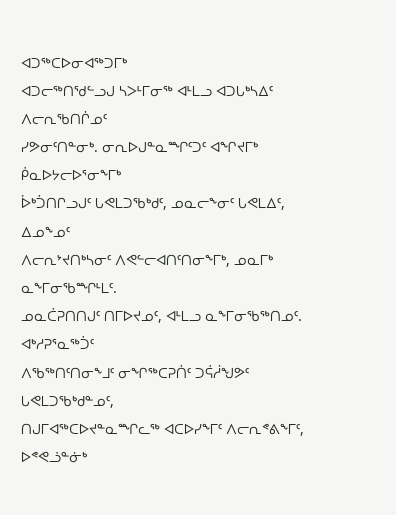ᐊᑐᖅᑕᐅᓂᐊᖅᑐᒥᒃ
ᐊᑐᓕᖅᑎᖁᓪᓗᒍ ᓴᐳᒻᒥᓂᖅ ᐊᒻᒪᓗ ᐊᑐᒐᒃᓴᐃᑦ ᐱᓕᕆᖃᑎᒌᓄᑦ
ᓯᕗᓂᑦᑎᓐᓂᒃ. ᓂᕆᐅᒍᓐᓇᙱᑦᑐᑦ ᐊᖏᔪᒥᒃ ᑮᓇᐅᔭᓕᐅᕐᓂᖕᒥᒃ
ᐆᒃᑑᑎᒋᓗᒍᑦ ᒐᕙᒪᑐᖃᒃᑯᑦ, ᓄᓇᓕᖕᓂᑦ ᒐᕙᒪᐃᑦ, ᐃᓄᖕᓄᑦ
ᐱᓕᕆᔾᔪᑎᒃᓴᓂᑦ ᐱᕙᓪᓕᐊᑎᑦᑎᓂᖕᒥᒃ, ᓄᓇᒥᒃ ᓇᖕᒥᓂᖃᙱᒻᒪᑦ.
ᓄᓇᑖᕈᑎᑎᒍᑦ ᑎᒥᐅᔪᓄᑦ, ᐊᒻᒪᓗ ᓇᖕᒥᓂᖃᖅᑎᓄᑦ. ᐊᒃᓱᕈᕐᓇᖅᑑᑦ
ᐱᖃᖅᑎᑦᑎᓂᖕᒧᑦ ᓂᖏᖅᑕᕈᑏᑦ ᑐᕌᓲᖑᕗᑦ ᒐᕙᒪᑐᖃᒃᑯᓐᓄᑦ,
ᑎᒍᒥᐊᖅᑕᐅᔪᓐᓇᙱᓚᖅ ᐊᑕᐅᓯᖕᒥᑦ ᐱᓕᕆᕝᕕᖕᒥᑦ, ᐅᕝᕙᓘᓐᓃᒃ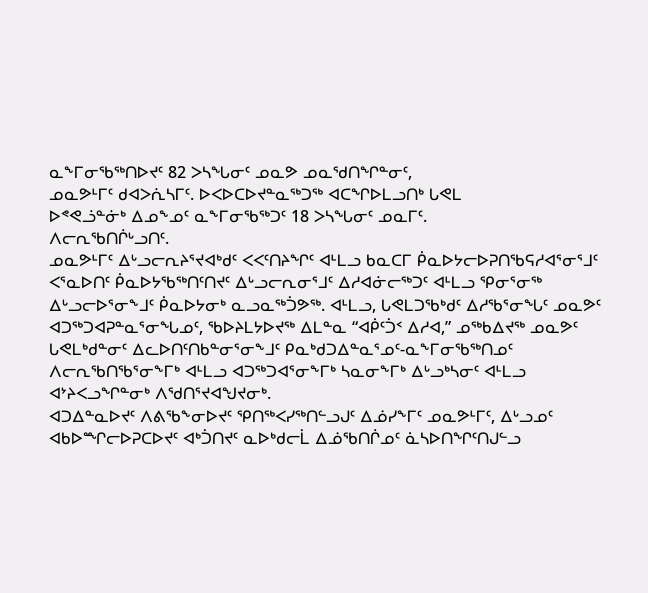ᓇᖕᒥᓂᖃᖅᑎᐅᔪᑦ 82 ᐳᓴᖓᓂᑦ ᓄᓇᕗ ᓄᓇᖁᑎᖏᓐᓂᑦ,
ᓄᓇᕗᒻᒥᑦ ᑯᐊᐳᕇᓴᒥᑦ. ᐅᐸᐅᑕᐅᔪᓐᓇᖅᑐᖅ ᐊᑕᖏᐅᒪᓗᑎᒃ ᒐᕙᒪ
ᐅᕝᕙᓘᓐᓃᒃ ᐃᓄᖕᓄᑦ ᓇᖕᒥᓂᖃᖅᑐᑦ 18 ᐳᓴᖓᓂᑦ ᓄᓇᒥᑦ.
ᐱᓕᕆᖃᑎᒌᒡᓗᑎᑦ.
ᓄᓇᕗᒻᒥᑦ ᐃᒡᓗᓕᕆᔨᕐᔪᐊᒃᑯᑦ ᐸᐸᑦᑎᔨᖏᑦ ᐊᒻᒪᓗ ᑲᓇᑕᒥ ᑮᓇᐅᔭᓕᐅᕈᑎᖃᕋᓱᐊᕐᓂᕐᒧᑦ ᐸᕐᓇᐅᑎᑦ ᑮᓇᐅᔭᖃᖅᑎᑦᑎᔪᑦ ᐃᒡᓗᓕᕆᓂᕐᒧᑦ ᐃᓱᐊᓃᓕᖅᑐᑦ ᐊᒻᒪᓗ ᕿᓂᕐᓂᖅ ᐃᒡᓗᓕᐅᕐᓂᖕᒧᑦ ᑮᓇᐅᔭᓂᒃ ᓇᓗᓇᖅᑑᕗᖅ. ᐊᒻᒪᓗ, ᒐᕙᒪᑐᖃᒃᑯᑦ ᐃᓱᖃᕐᓂᖓᑦ ᓄᓇᕗᑦ ᐊᑐᖅᑐᐊᕈᓐᓇᕐᓂᖓᓄᑦ, ᖃᐅᔨᒪᔭᐅᔪᖅ ᐃᒪᓐᓇ “ᐊᑮᑦᑑᑉ ᐃᓱᐊ,” ᓄᖅᑲᐃᔪᖅ ᓄᓇᕗᑦ ᒐᕙᒪᒃᑯᓐᓂᑦ ᐃᓚᐅᑎᑦᑎᑲᓐᓂᕐᓂᖕᒧᑦ ᑭᓇᒃᑯᑐᐃᓐᓇᕐᓄᑦ-ᓇᖕᒥᓂᖃᖅᑎᓄᑦ ᐱᓕᕆᖃᑎᖃᕐᓂᖕᒥᒃ ᐊᒻᒪᓗ ᐊᑐᖅᑐᐊᕐᓂᖕᒥᒃ ᓴᓇᓂᖕᒥᒃ ᐃᒡᓗᒃᓴᓂᑦ ᐊᒻᒪᓗ ᐊᔾᔨᐸᓗᖏᓐᓂᒃ ᐱᖁᑎᕐᔪᐊᖑᔪᓂᒃ.
ᐊᑐᐃᓐᓇᐅᔪᑦ ᐱᕕᖃᖕᓂᐅᔪᑦ ᕿᑎᖅᐸᓯᖅᑎᓪᓗᒍᑦ ᐃᓅᓯᖕᒥᑦ ᓄᓇᕗᒻᒥᑦ, ᐃᒡᓗᓄᑦ ᐊᑲᐅᙱᓕᐅᕈᑕᐅᔪᑦ ᐊᒃᑑᑎᔪᑦ ᓇᐅᒃᑯᓕᒫ ᐃᓅᖃᑎᒌᓄᑦ ᓈᓴᐅᑎᖏᑦᑎᒍᓪᓗ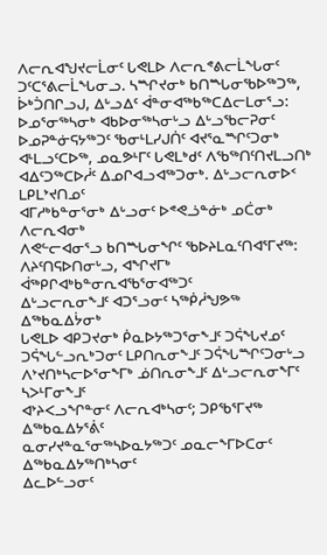ᐱᓕᕆᐊᖑᔪᓕᒫᓂᑦ ᒐᕙᒪᐅ ᐱᓕᕆᕝᕕᓕᒫᖓᓂᑦ ᑐᑦᑕᕐᕕᓕᒫᖓᓂᓗ. ᓴᙱᔪᓂᒃ ᑲᑎᙵᓂᖃᐅᖅᑐᖅ, ᐆᒃᑑᑎᒋᓗᒍ, ᐃᒡᓗᐃᑦ ᐋᓐᓂᐊᖅᑲᖅᑕᐃᓕᒪᓂᕐᓗ: ᐅᓄᕐᓂᖅᓴᓂᒃ ᐊᑲᐅᓂᖅᓴᓂᒡᓗ ᐃᒡᓗᖃᓕᕈᓂᑦ ᐅᓄᕈᓐᓃᕋᔭᖅᑐᑦ ᖃᓂᒻᒪᓯᒍᑏᑦ ᐊᔪᕐᓇᙱᑦᑐᓂᒃ
ᐊᒻᒪᓗᑦᑕᐅᖅ, ᓄᓇᕗᒻᒥᑦ ᒐᕙᒪᒃᑯᑦ ᐱᖃᖅᑎᑦᑎᔪᒪᓗᑎᒃ
ᐊᐃᑦᑐᖅᑕᐅᓲᑦ ᐃᓄᒋᐊᓗᐊᖅᑐᓂᒃ. ᐃᒡᓗᓕᕆᓂᐅᑉ ᒪᑭᒪᔾᔪᑎᓄᑦ
ᐊᒥᓱᒃᑲᓐᓂᕐᓂᒃ ᐃᒡᓗᓂᑦ ᐅᕝᕙᓘᓐᓃᒃ ᓄᑖᓂᒃ ᐱᓕᕆᐊᓂᒃ
ᐱᕙᓪᓕᐊᓂᕐᓗ ᑲᑎᙵᓂᖏᑦ ᖃᐅᔨᒪᓇᑦᑎᐊᕐᒥᔪᖅ:
ᐱᔨᑦᑎᕋᐅᑎᓂᒡᓗ, ᐊᖏᔪᒥᒃ ᐋᖅᑭᒋᐊᒃᑲᓐᓂᕆᐊᖃᕐᓂᐊᖅᑐᑦ
ᐃᒡᓗᓕᕆᓂᖕᒧᑦ ᐊᑐᕐᓗᓂᑦ ᓴᖅᑮᓲᖑᕗᖅ ᐃᖅᑲᓇᐃᔮᓂᒃ
ᒐᕙᒪᐅ ᐊᑭᑐᔪᓂᒃ ᑮᓇᐅᔭᖅᑐᕐᓂᖕᒧᑦ ᑐᕌᖓᔪᓄᑦ
ᑐᕌᖓᓪᓗᕆᒃᑐᓂᑦ ᒪᑭᑎᕆᓂᖕᒧᑦ ᑐᕌᖓᙱᑦᑐᓂᒡᓗ
ᐱᔾᔪᑎᒃᓴᓕᐅᕐᓂᖕᒥᒃ ᓅᑎᕆᓂᖕᒧᑦ ᐃᒡᓗᓕᕆᓂᖕᒥᑦ ᓴᐳᒻᒥᓂᖕᒧᑦ
ᐊᔾᔨᐸᓗᖏᓐᓂᑦ ᐱᓕᕆᐊᒃᓴᓂᑦ; ᑐᑭᖃᕐᒥᔪᖅ ᐃᖅᑲᓇᐃᔭᕐᕖᑦ
ᓇᓂᓯᔪᓐᓇᕐᓂᖅᓴᐅᓇᔭᖅᑐᑦ ᓄᓇᓕᖕᒥᐅᑕᓂᑦ ᐃᖅᑲᓇᐃᔭᖅᑎᒃᓴᓂᑦ
ᐃᓚᐅᓪᓗᓂᑦ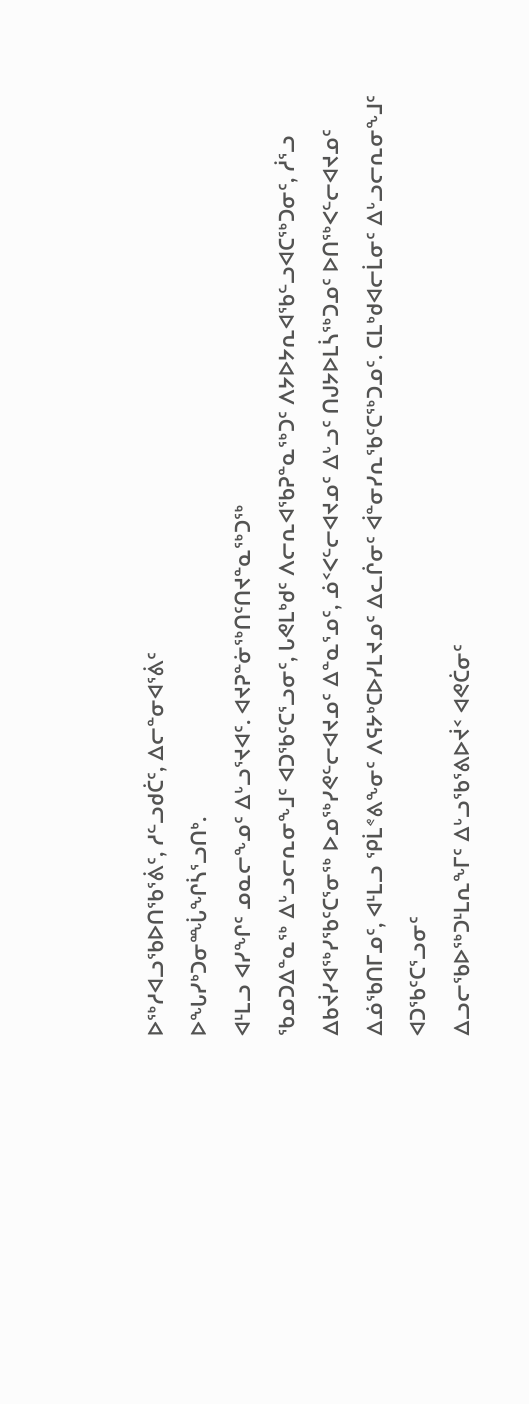ᐅᖅᓱᐊᓗᖃᐅᑎᖃᕐᕖᑦ, ᓱᓪᓗᑯᑖᑦ, ᐃᓕᓐᓂᐊᕐᕖᑦ
ᐅᖓᓯᒃᑐᓂᙶᖏᓵᕐᓗᑎᒃ.
ᐊᒻᒪᓗ ᐊᓯᖏᑦ ᓄᓇᓕᖕᓄᑦ ᐃᒡᓗᕐᔪᐊᑦ. ᐊᔪᕈᓐᓃᖅᑎᑦᑎᔪᓐᓇᖅᑐᖅ
ᖃᓄᑐᐃᓐᓇᖅ ᐃᒡᓗᓕᕆᓂᖕᒧᑦ ᐊᑐᖃᑦᑕᕐᓗᓂᑦ, ᒐᕙᒪᒃᑯᑦ ᐱᓕᕆᐊᖃᕈᓐᓇᖅᑐᑦ ᐱᔭᐅᔭᕆᐊᖃᓪᓗᐊᑕᖅᑐᓂᑦ, ᓲᕐᓗ ᐃᑲᔫᓯᐊᖅᓯᖃᑦᑕᕐᓂᖅ ᐅᓄᖅᓯᕙᓪᓕᐊᔪᓄᑦ ᐃᓐᓇᕐᓄᑦ, ᓅᑉᐸᓪᓕᐊᔪᓄᑦ ᐃᒡᓗᑦ ᑎᒍᔭᐅᒪᓵᖅᑐᓄᑦ ᐅᑎᖅᐸᓪᓕᐊᔪᓄᑦ ᐃᓅᖃᑎᒥᓄᑦ, ᐊᒻᒪᓗ ᕿᒫᕝᕕᖕᓂᑦ ᐱᕋᔭᒃᑕᐅᓯᒪᔪᓄᑦ ᐃᓚᒌᓂᑦ ᐋᓐᓂᓯᕆᖃᑦᑕᖅᑐᓄᑦ. ᑕᒪᒃᑯᐊᓕᒫᓂᑦ ᐃᒡᓗᓕᕆᓂᖕᒧᑦ ᐊᑐᖃᑦᑕᕐᓗᓂᑦ
ᐃᓗᓕᖃᐅᖅᑐᒻᒪᕆᖕᒥᑦ ᐃᒡᓗᖃᕐᕕᐅᔫᑉ ᐊᕙᑖᓂᑦ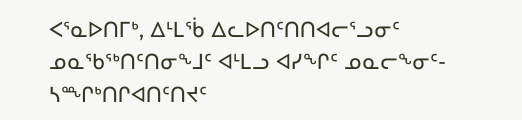ᐸᕐᓇᐅᑎᒥᒃ, ᐃᒻᒪᕐᑳ ᐃᓚᐅᑎᑦᑎᑎᐊᓕᕐᓗᓂᑦ ᓄᓇᖃᖅᑎᑦᑎᓂᖕᒧᑦ ᐊᒻᒪᓗ ᐊᓯᖏᑦ ᓄᓇᓕᖕᓂᑦ-ᓴᙱᒃᑎᒋᐊᑎᑦᑎᔪᑦ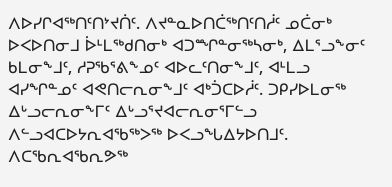ᐱᐅᓯᒋᐊᖅᑎᑦᑎᔾᔪᑏᑦ. ᐱᔪᓐᓇᐅᑎᑖᖅᑎᑦᑎᓲᑦ ᓄᑖᓂᒃ ᐅᐸᐅᑎᓂᒧ ᐆᒻᒪᖅᑯᑎᓂᒃ ᐊᑐᙱᓐᓂᖅᓴᓂᒃ, ᐃᒪᕐᓗᖕᓂᑦ ᑲᒪᓂᖕᒧᑦ, ᓱᕈᖃᕐᕕᖕᓄᑦ ᐊᐅᓚᑦᑎᓂᖕᒧᑦ, ᐊᒻᒪᓗ ᐊᓯᖏᓐᓄᑦ ᐊᕙᑎᓕᕆᓂᖕᒧᑦ ᐊᒃᑑᑕᐅᓲᑦ. ᑐᑭᓯᐅᒪᓂᖅ ᐃᒡᓗᓕᕆᓂᖕᒥᑦ ᐃᒡᓗᕐᔪᐊᓕᕆᓂᕐᒥᓪᓗ ᐱᓪᓗᐊᑕᐅᔭᕆᐊᖃᖅᐳᖅ ᐅᐸᓗᖓᐃᔭᐅᑎᒧᑦ.
ᐱᑕᖃᕆᐊᖃᕆᕗᖅ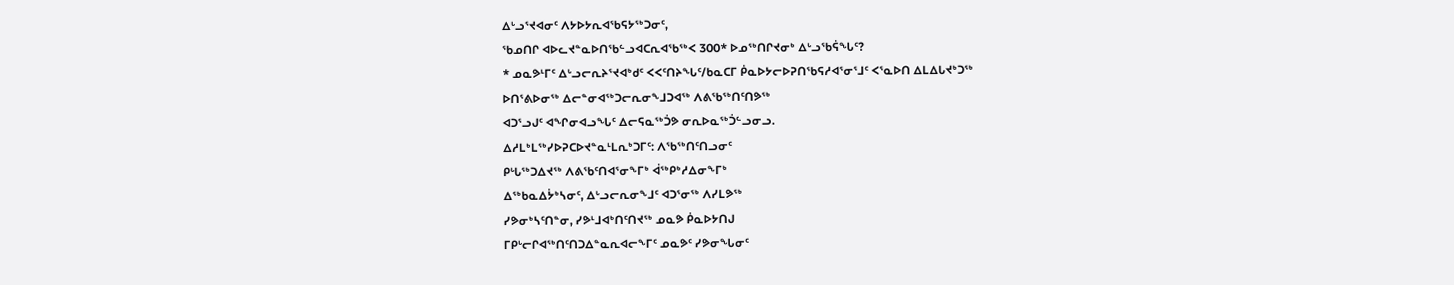ᐃᒡᓗᕐᔪᐊᓂᑦ ᐱᔭᐅᔭᕆᐊᖃᕋᔭᖅᑐᓂᑦ,
ᖃᓄᑎᒋ ᐊᐅᓚᔪᓐᓇᐅᑎᖃᓪᓗᐊᑕᕆᐊᖃᖅᐸ 300* ᐅᓄᖅᑎᒋᔪᓂᒃ ᐃᒡᓗᖃᕌᖓᑦ?
* ᓄᓇᕗᒻᒥᑦ ᐃᒡᓗᓕᕆᔨᕐᔪᐊᒃᑯᑦ ᐸᐸᑦᑎᔨᖓᑦ/ᑲᓇᑕᒥ ᑮᓇᐅᔭᓕᐅᕈᑎᖃᕋᓱᐊᕐᓂᕐᒧᑦ ᐸᕐᓇᐅᑎ ᐃᒪᐃᒐᔪᒃᑐᖅ
ᐅᑎᕐᕕᐅᓂᖅ ᐃᓕᓐᓂᐊᖅᑐᓕᕆᓂᖕᒧᑐᐊᖅ ᐱᕕᖃᖅᑎᑦᑎᕗᖅ
ᐊᑐᕐᓗᒍᑦ ᐊᖏᓂᐊᓗᖓᑦ ᐃᓕᕋᓇᖅᑑᕗ ᓂᕆᐅᓇᖅᑑᓪᓗᓂᓗ.
ᐃᓱᒪᒃᒪᖅᓯᐅᕈᑕᐅᔪᓐᓇᒻᒪᕆᒃᑐᒥᑦ: ᐱᖃᖅᑎᑦᑎᓗᓂᑦ
ᑭᒡᒐᖅᑐᐃᔪᖅ ᐱᕕᖃᑦᑎᐊᕐᓂᖕᒥᒃ ᐋᖅᑭᒃᓱᐃᓂᖕᒥᒃ
ᐃᖅᑲᓇᐃᔮᒃᓴᓂᑦ, ᐃᒡᓗᓕᕆᓂᖕᒧᑦ ᐊᑐᕐᓂᖅ ᐱᓯᒪᕗᖅ
ᓯᕗᓂᒃᓴᑦᑎᓐᓂ, ᓯᕗᒻᒧᐊᒃᑎᑦᑎᔪᖅ ᓄᓇᕗ ᑮᓇᐅᔭᑎᒍ
ᒥᑭᒡᓕᒋᐊᖅᑎᑦᑎᑐᐃᓐᓇᕆᐊᓕᖕᒥᑦ ᓄᓇᕗᑦ ᓯᕗᓂᖓᓂᑦ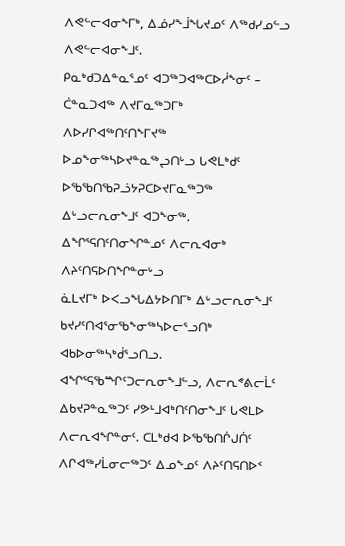ᐱᕙᓪᓕᐊᓂᖕᒥᒃ, ᐃᓅᓯᖕᒨᖓᔪᓄᑦ ᐱᖅᑯᓯᓄᓪᓗ ᐱᕙᓪᓕᐊᓂᖕᒧᑦ.
ᑭᓇᒃᑯᑐᐃᓐᓇᕐᓄᑦ ᐊᑐᖅᑐᐊᖅᑕᐅᓲᖕᓂᑦ – ᑖᓐᓇᑐᐊᖅ ᐱᔪᒥᓇᖅᑐᒥᒃ
ᐱᐅᓯᒋᐊᖅᑎᑦᑎᖕᒥᔪᖅ ᐅᓄᖕᓂᖅᓴᐅᔪᓐᓇᖅᖢᑎᒡᓗ ᒐᕙᒪᒃᑯᑦ
ᐅᖃᖃᑎᖃᕈᓘᔭᕈᑕᐅᔪᒥᓇᖅᑐᖅ ᐃᒡᓗᓕᕆᓂᖕᒧᑦ ᐊᑐᖕᓂᖅ.
ᐃᖏᕐᕋᑎᑦᑎᓂᖏᓐᓄᑦ ᐱᓕᕆᐊᓂᒃ ᐱᔨᑦᑎᕋᐅᑎᖏᓐᓂᒡᓗ
ᓈᒪᔪᒥᒃ ᐅᐸᓗᖓᐃᔭᐅᑎᒥᒃ ᐃᒡᓗᓕᕆᓂᖕᒧᑦ
ᑲᔪᓯᑦᑎᐊᕐᓂᖃᖕᓂᖅᓴᐅᓕᕐᓗᑎᒃ ᐊᑲᐅᓂᖅᓴᒃᑰᕐᓗᑎᓗ.
ᐊᖏᕐᕋᖃᙱᑦᑐᓕᕆᓂᖕᒧᓪᓗ, ᐱᓕᕆᕝᕕᓕᒫᑦ ᐃᑲᔪᕈᓐᓇᖅᑐᑦ ᓯᕗᒻᒧᐊᒃᑎᑦᑎᓂᖕᒧᑦ ᒐᕙᒪᐅ ᐱᓕᕆᐊᖏᓐᓂᑦ. ᑕᒪᒃᑯᐊ ᐅᖃᖃᑎᒌᒍᑏᑦ ᐱᒋᐊᖅᓯᒫᓂᓕᖅᑐᑦ ᐃᓄᖕᓄᑦ ᐱᔨᑦᑎᕋᑎᐅᑉ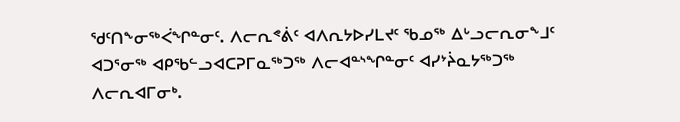ᖁᑦᑎᖕᓂᖅᐹᖏᓐᓂᑦ. ᐱᓕᕆᕝᕖᑦ ᐊᐱᕆᔭᐅᓯᒪᔪᑦ ᖃᓄᖅ ᐃᒡᓗᓕᕆᓂᖕᒧᑦ ᐊᑐᕐᓂᖅ ᐊᑭᖃᓪᓗᐊᑕᕈᒥᓇᖅᑐᖅ ᐱᓕᐊᓐᔅᖏᓐᓂᑦ ᐊᓯᔾᔩᓇᔭᖅᑐᖅ ᐱᓕᕆᐊᒥᓂᒃ.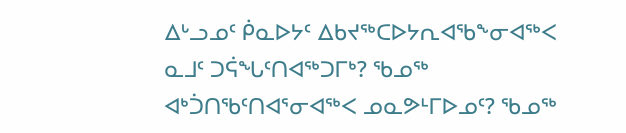ᐃᒡᓗᓄᑦ ᑮᓇᐅᔭᑦ ᐃᑲᔪᖅᑕᐅᔭᕆᐊᖃᖕᓂᐊᖅᐸ ᓇᒧᑦ ᑐᕌᖓᑦᑎᐊᖅᑐᒥᒃ? ᖃᓄᖅ ᐊᒃᑑᑎᖃᑦᑎᐊᕐᓂᐊᖅᐸ ᓄᓇᕗᒻᒥᐅᓄᑦ? ᖃᓄᖅ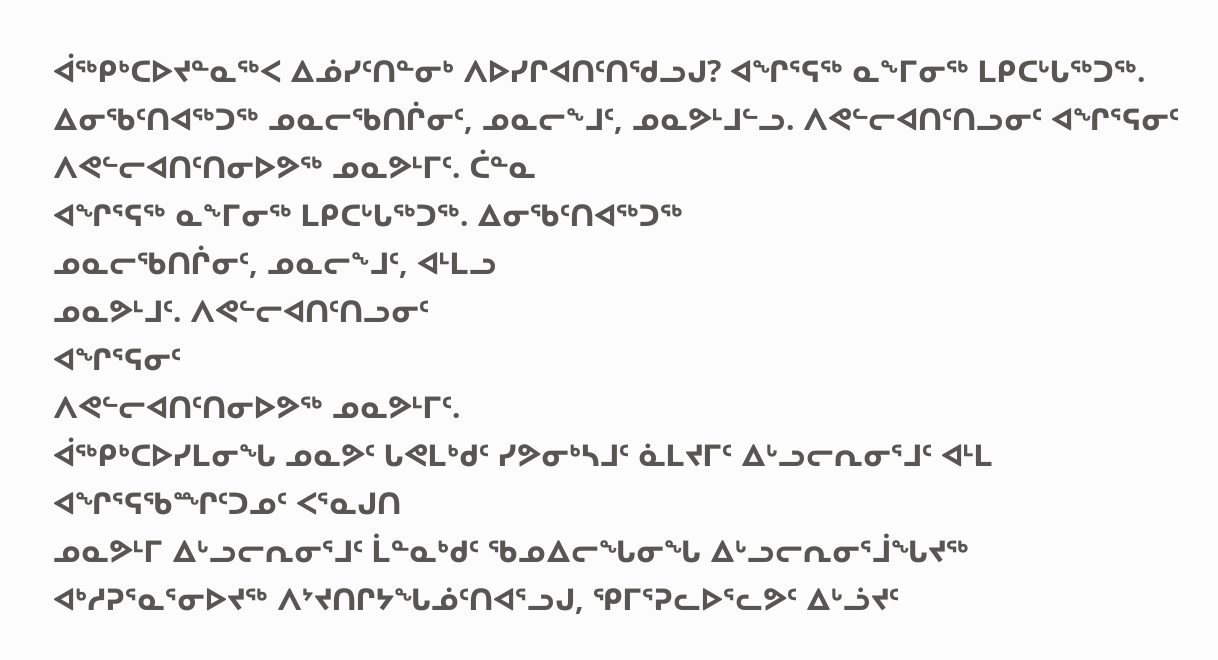ᐋᖅᑭᒃᑕᐅᔪᓐᓇᖅᐸ ᐃᓅᓯᑦᑎᓐᓂᒃ ᐱᐅᓯᒋᐊᑎᑦᑎᖁᓗᒍ? ᐊᖏᕐᕋᖅ ᓇᖕᒥᓂᖅ ᒪᑭᑕᒡᒐᖅᑐᖅ. ᐃᓂᖃᑦᑎᐊᖅᑐᖅ ᓄᓇᓕᖃᑎᒌᓂᑦ, ᓄᓇᓕᖕᒧᑦ, ᓄᓇᕗᒻᒧᓪᓗ. ᐱᕙᓪᓕᐊᑎᑦᑎᓗᓂᑦ ᐊᖏᕐᕋᓂᑦ ᐱᕙᓪᓕᐊᑎᑦᑎᓂᐅᕗᖅ ᓄᓇᕗᒻᒥᑦ. ᑖᓐᓇ
ᐊᖏᕐᕋᖅ ᓇᖕᒥᓂᖅ ᒪᑭᑕᒡᒐᖅᑐᖅ. ᐃᓂᖃᑦᑎᐊᖅᑐᖅ
ᓄᓇᓕᖃᑎᒌᓂᑦ, ᓄᓇᓕᖕᒧᑦ, ᐊᒻᒪᓗ
ᓄᓇᕗᒻᒧᑦ. ᐱᕙᓪᓕᐊᑎᑦᑎᓗᓂᑦ
ᐊᖏᕐᕋᓂᑦ
ᐱᕙᓪᓕᐊᑎᑦᑎᓂᐅᕗᖅ ᓄᓇᕗᒻᒥᑦ.
ᐋᖅᑭᒃᑕᐅᓯᒪᓂᖓ ᓄᓇᕗᑦ ᒐᕙᒪᒃᑯᑦ ᓯᕗᓂᒃᓴᒧᑦ ᓈᒪᔪᒥᑦ ᐃᒡᓗᓕᕆᓂᕐᒧᑦ ᐊᒻᒪ ᐊᖏᕐᕋᖃᙱᑦᑐᓄᑦ ᐸᕐᓇᒍᑎ
ᓄᓇᕗᒻᒥ ᐃᒡᓗᓕᕆᓂᕐᒧᑦ ᒫᓐᓇᒃᑯᑦ ᖃᓄᐃᓕᖓᓂᖓ ᐃᒡᓗᓕᕆᓂᕐᒨᖓᔪᖅ ᐊᒃᓱᕈᕐᓇᕐᓂᐅᔪᖅ ᐱᔾᔪᑎᒋᔭᖓᓅᑦᑎᐊᕐᓗᒍ, ᕿᒥᕐᕈᓚᐅᕐᓚᕗᑦ ᐃᒡᓘᔪᑦ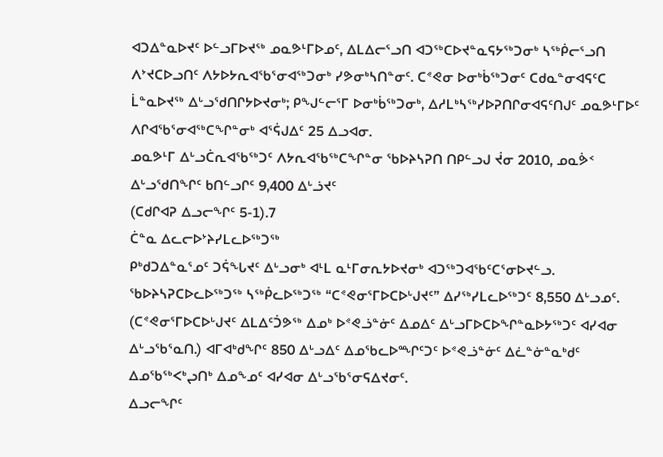ᐊᑐᐃᓐᓇᐅᔪᑦ ᐅᓪᓗᒥᐅᔪᖅ ᓄᓇᕗᒻᒥᐅᓄᑦ, ᐃᒪᐃᓕᕐᓗᑎ ᐊᑐᖅᑕᐅᔪᓐᓇᕋᔭᖅᑐᓂᒃ ᓴᖅᑮᓕᕐᓗᑎ ᐱᔾᔪᑕᐅᓗᑎᑦ ᐱᔭᐅᔭᕆᐊᖃᕐᓂᐊᖅᑐᓂᒃ ᓯᕗᓂᒃᓴᑎᓐᓂᑦ. ᑕᕝᕙᓂ ᐅᓂᒃᑳᖅᑐᓂᑦ ᑕᑯᓇᓐᓂᐊᕋᑦᑕ ᒫᓐᓇᐅᔪᖅ ᐃᒡᓗᖁᑎᒋᔭᐅᔪᓂᒃ; ᑭᖑᓪᓕᕐᒥ ᐅᓂᒃᑳᖅᑐᓂᒃ, ᐃᓱᒪᒃᓴᖅᓯᐅᕈᑎᒋᓂᐊᕋᑦᑎᒍᑦ ᓄᓇᕗᒻᒥᐅᑦ ᐱᒋᐊᖃᕐᓂᐊᖅᑕᖏᓐᓂᒃ ᐊᕐᕌᒍᐃᑦ 25 ᐃᓗᐊᓂ.
ᓄᓇᕗᒻᒥ ᐃᒡᓗᑖᕆᐊᖃᖅᑐᑦ ᐱᔭᕆᐊᖃᖅᑕᖏᓐᓂ ᖃᐅᔨᓴᕈᑎ ᑎᑭᓪᓗᒍ ᔫᓂ 2010, ᓄᓇᕘᑉ ᐃᒡᓗᖁᑎᖏᑦ ᑲᑎᓪᓗᒋᑦ 9,400 ᐃᒡᓘᔪᑦ
(ᑕᑯᒋᐊᕈ ᐃᓗᓕᖏᑦ 5-1).7
ᑖᓐᓇ ᐃᓚᓕᐅᔾᔨᓯᒪᓚᐅᖅᑐᖅ
ᑭᒃᑯᑐᐃᓐᓇᕐᓄᑦ ᑐᕌᖓᔪᑦ ᐃᒡᓗᓂᒃ ᐊᒻᒪ ᓇᒻᒥᓂᕆᔭᐅᔪᓂᒃ ᐊᑐᖅᑐᐊᖃᑦᑕᕐᓂᐅᔪᓪᓗ. ᖃᐅᔨᓴᕈᑕᐅᓚᐅᖅᑐᖅ ᓴᖅᑮᓚᐅᖅᑐᖅ “ᑕᕝᕙᓂᕐᒥᐅᑕᐅᒡᒍᔪᑦ” ᐃᓯᖅᓯᒪᓚᐅᖅᑐᑦ 8,550 ᐃᒡᓗᓄᑦ. (ᑕᕝᕙᓂᕐᒥᐅᑕᐅᒡᒍᔪᑦ ᐃᒪᐃᑦᑑᕗᖅ ᐃᓄᒃ ᐅᕝᕙᓘᓐᓃᑦ ᐃᓄᐃᑦ ᐃᒡᓗᒥᐅᑕᐅᖏᓐᓇᐅᔭᖅᑐᑦ ᐊᓯᐊᓂ ᐃᒡᓗᖃᕐᓇᑎ.) ᐊᒥᐊᒃᑯᖏᑦ 850 ᐃᒡᓗᐃᑦ ᐃᓄᖃᓚᐅᙱᑦᑐᑦ ᐅᕝᕙᓘᓐᓃᑦ ᐃᓛᓐᓃᓐᓇᒃᑯᑦ ᐃᓄᖃᖅᐸᒃᖢᑎᒃ ᐃᓄᖕᓄᑦ ᐊᓯᐊᓂ ᐃᒡᓗᖃᕐᓂᕋᐃᔪᓂᑦ.
ᐃᓗᓕᖏᑦ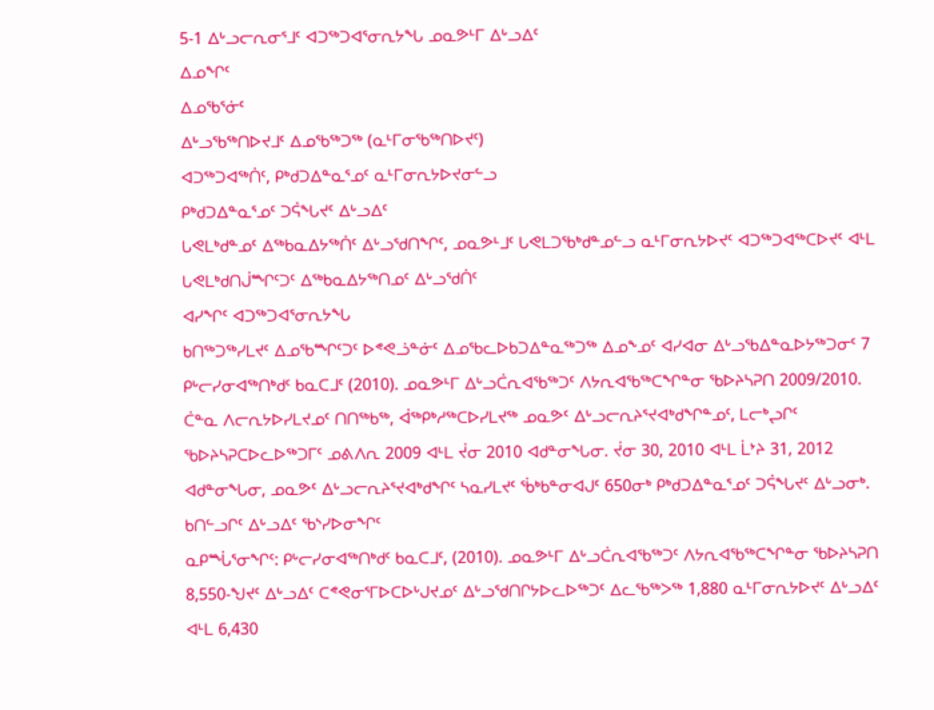5-1 ᐃᒡᓗᓕᕆᓂᕐᒧᑦ ᐊᑐᖅᑐᐊᕐᓂᕆᔭᖓ ᓄᓇᕗᒻᒥ ᐃᒡᓗᐃᑦ
ᐃᓄᖏᑦ
ᐃᓄᖃᕐᓃᑦ
ᐃᒡᓗᖃᖅᑎᐅᔪᒧᑦ ᐃᓄᖃᖅᑐᖅ (ᓇᒻᒥᓂᖃᖅᑎᐅᔪᑦ)
ᐊᑐᖅᑐᐊᖅᑏᑦ, ᑭᒃᑯᑐᐃᓐᓇᕐᓄᑦ ᓇᒻᒥᓂᕆᔭᐅᔪᓂᓪᓗ
ᑭᒃᑯᑐᐃᓐᓇᕐᓄᑦ ᑐᕌᖓᔪᑦ ᐃᒡᓗᐃᑦ
ᒐᕙᒪᒃᑯᓐᓄᑦ ᐃᖅᑲᓇᐃᔭᖅᑏᑦ ᐃᒡᓗᖁᑎᖏᑦ, ᓄᓇᕗᒻᒧᑦ ᒐᕙᒪᑐᖃᒃᑯᓐᓄᓪᓗ ᓇᒻᒥᓂᕆᔭᐅᔪᑦ ᐊᑐᖅᑐᐊᖅᑕᐅᔪᑦ ᐊᒻᒪ ᒐᕙᒪᒃᑯᑎᒎᙱᑦᑐᑦ ᐃᖅᑲᓇᐃᔭᖅᑎᓄᑦ ᐃᒡᓗᖁᑏᑦ
ᐊᓯᖏᑦ ᐊᑐᖅᑐᐊᕐᓂᕆᔭᖓ
ᑲᑎᖅᑐᖅᓯᒪᔪᑦ ᐃᓄᖃᙱᑦᑐᑦ ᐅᕝᕙᓘᓐᓃᑦ ᐃᓄᖃᓚᐅᑲᑐᐃᓐᓇᖅᑐᖅ ᐃᓄᖕᓄᑦ ᐊᓯᐊᓂ ᐃᒡᓗᖃᐃᓐᓇᐅᔭᖅᑐᓂᑦ 7 ᑭᒡᓕᓯᓂᐊᖅᑎᒃᑯᑦ ᑲᓇᑕᒧᑦ (2010). ᓄᓇᕗᒻᒥ ᐃᒡᓗᑖᕆᐊᖃᖅᑐᑦ ᐱᔭᕆᐊᖃᖅᑕᖏᓐᓂ ᖃᐅᔨᓴᕈᑎ 2009/2010. ᑖᓐᓇ ᐱᓕᕆᔭᐅᓯᒪᔪᓄᑦ ᑎᑎᖅᑲᖅ, ᐋᖅᑭᒃᓱᖅᑕᐅᓯᒪᔪᖅ ᓄᓇᕗᑦ ᐃᒡᓗᓕᕆᔨᕐᔪᐊᒃᑯᖏᓐᓄᑦ, ᒪᓕᒃᖢᒋᑦ ᖃᐅᔨᓴᕈᑕᐅᓚᐅᖅᑐᒥᑦ ᓄᕕᐱᕆ 2009 ᐊᒻᒪ ᔫᓂ 2010 ᐊᑯᓐᓂᖓᓂ. ᔫᓂ 30, 2010 ᐊᒻᒪ ᒫᔾᔨ 31, 2012 ᐊᑯᓐᓂᖓᓂ, ᓄᓇᕗᑦ ᐃᒡᓗᓕᕆᔨᕐᔪᐊᒃᑯᖏᑦ ᓴᓇᓯᒪᔪᑦ ᖄᒃᑲᓐᓂᐊᒍᑦ 650ᓂᒃ ᑭᒃᑯᑐᐃᓐᓇᕐᓄᑦ ᑐᕌᖓᔪᑦ ᐃᒡᓗᓂᒃ.
ᑲᑎᓪᓗᒋᑦ ᐃᒡᓗᐃᑦ ᖃᔅᓯᐅᓂᖏᑦ
ᓇᑭᙶᕐᓂᖏᑦ: ᑭᒡᓕᓯᓂᐊᖅᑎᒃᑯᑦ ᑲᓇᑕᒧᑦ, (2010). ᓄᓇᕗᒻᒥ ᐃᒡᓗᑖᕆᐊᖃᖅᑐᑦ ᐱᔭᕆᐊᖃᖅᑕᖏᓐᓂ ᖃᐅᔨᓴᕈᑎ
8,550-ᖑᔪᑦ ᐃᒡᓗᐃᑦ ᑕᕝᕙᓂᕐᒥᐅᑕᐅᒡᒍᔪᓄᑦ ᐃᒡᓗᖁᑎᒋᔭᐅᓚᐅᖅᑐᑦ ᐃᓚᖃᖅᐳᖅ 1,880 ᓇᒻᒥᓂᕆᔭᐅᔪᑦ ᐃᒡᓗᐃᑦ ᐊᒻᒪ 6,430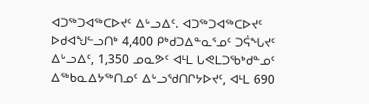ᐊᑐᖅᑐᐊᖅᑕᐅᔪᑦ ᐃᒡᓗᐃᑦ. ᐊᑐᖅᑐᐊᖅᑕᐅᔪᑦ ᐅᑯᐊᖑᓪᓗᑎᒃ 4,400 ᑭᒃᑯᑐᐃᓐᓇᕐᓄᑦ ᑐᕌᖓᔪᑦ ᐃᒡᓗᐃᑦ, 1,350 ᓄᓇᕗᑦ ᐊᒻᒪ ᒐᕙᒪᑐᖃᒃᑯᓐᓄᑦ ᐃᖅᑲᓇᐃᔭᖅᑎᓄᑦ ᐃᒡᓗᖁᑎᒋᔭᐅᔪᑦ, ᐊᒻᒪ 690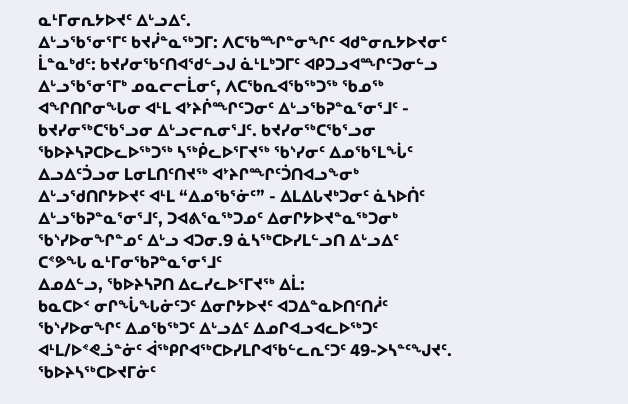ᓇᒻᒥᓂᕆᔭᐅᔪᑦ ᐃᒡᓗᐃᑦ.
ᐃᒡᓗᖃᕐᓂᕐᒥᑦ ᑲᔪᓰᓐᓇᖅᑐᒥ: ᐱᑕᖃᙱᓐᓂᖏᑦ ᐊᑯᓐᓂᕆᔭᐅᔪᓂᑦ ᒫᓐᓇᒃᑯᑦ: ᑲᔪᓯᓂᖃᑦᑎᐊᖁᓪᓗᒍ ᓈᒻᒪᒃᑐᒥᑦ ᐊᑭᑐᓗᐊᙱᑦᑐᓂᓪᓗ ᐃᒡᓗᖃᕐᓂᕐᒥᒃ ᓄᓇᓕᓕᒫᓂᑦ, ᐱᑕᖃᕆᐊᖃᖅᑐᖅ ᖃᓄᖅ ᐊᖏᑎᒋᓂᖓᓂ ᐊᒻᒪ ᐊᔾᔨᒌᙱᑦᑐᓂᑦ ᐃᒡᓗᖃᕈᓐᓇᕐᓂᕐᒧᑦ - ᑲᔪᓯᓂᖅᑕᖃᕐᓗᓂ ᐃᒡᓗᓕᕆᓂᕐᒧᑦ. ᑲᔪᓯᓂᖅᑕᖃᕐᓗᓂ
ᖃᐅᔨᓴᕈᑕᐅᓚᐅᖅᑐᖅ ᓴᖅᑮᓚᐅᕐᒥᔪᖅ ᖃᔅᓯᓂᑦ ᐃᓄᖃᕐᒪᖔᑦ
ᐃᓗᐃᑦᑑᓗᓂ ᒪᓂᒪᑎᑦᑎᔪᖅ ᐊᔾᔨᒋᙱᑦᑑᑎᐊᓗᖕᓂᒃ
ᐃᒡᓗᖁᑎᒋᔭᐅᔪᑦ ᐊᒻᒪ “ᐃᓄᖃᕐᓃᑦ” - ᐃᒪᐃᒐᔪᒃᑐᓂᑦ ᓈᓴᐅᑏᑦ
ᐃᒡᓗᖃᕈᓐᓇᕐᓂᕐᒧᑦ, ᑐᐊᕕᕐᓇᖅᑐᓄᑦ ᐃᓂᒋᔭᐅᔪᓐᓇᖅᑐᓂᒃ
ᖃᔅᓯᐅᓂᖏᓐᓄᑦ ᐃᒡᓗ ᐊᑐᓂ.9 ᓈᓴᖅᑕᐅᓯᒪᓪᓗᑎ ᐃᒡᓗᐃᑦ
ᑕᕝᕗᖓ ᓇᒻᒥᓂᖃᕈᓐᓇᕐᓂᕐᒧᑦ
ᐃᓄᐃᓪᓗ, ᖃᐅᔨᓴᕈᑎ ᐃᓚᓯᓚᐅᕐᒥᔪᖅ ᐃᒫ:
ᑲᓇᑕᐅᑉ ᓂᒋᖔᖓᓃᑦᑐᑦ ᐃᓂᒋᔭᐅᔪᑦ ᐊᑐᐃᓐᓇᐅᑎᑦᑎᓲᑦ
ᖃᔅᓯᐅᓂᖏᑦ ᐃᓄᖃᖅᑐᑦ ᐃᒡᓗᐃᑦ ᐃᓄᒋᐊᓗᐊᓚᐅᖅᑐᑦ ᐊᒻᒪ/ᐅᕝᕙᓘᓐᓃᑦ ᐋᖅᑭᒋᐊᖅᑕᐅᓯᒪᒋᐊᖃᓪᓚᕆᑦᑐᑦ 49-ᐳᓴᓐᑦᖑᔪᑦ. ᖃᐅᔨᓴᖅᑕᐅᔪᒥᓃᑦ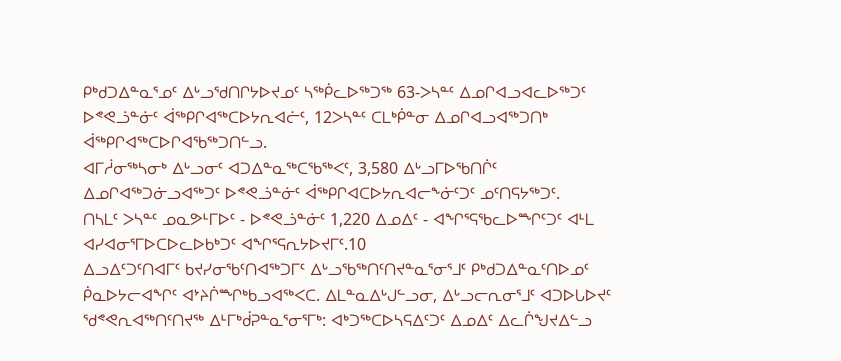ᑭᒃᑯᑐᐃᓐᓇᕐᓄᑦ ᐃᒡᓗᖁᑎᒋᔭᐅᔪᓄᑦ ᓴᖅᑮᓚᐅᖅᑐᖅ 63-ᐳᓴᓐᑦ ᐃᓄᒋᐊᓗᐊᓚᐅᖅᑐᑦ ᐅᕝᕙᓘᓐᓃᑦ ᐋᖅᑭᒋᐊᖅᑕᐅᔭᕆᐊᓖᑦ, 12ᐳᓴᓐᑦ ᑕᒪᒃᑮᓐᓂ ᐃᓄᒋᐊᓗᐊᖅᑐᑎᒃ ᐋᖅᑭᒋᐊᖅᑕᐅᒋᐊᖃᖅᑐᑎᓪᓗ.
ᐊᒥᓲᓂᖅᓴᓂᒃ ᐃᒡᓗᓂᑦ ᐊᑐᐃᓐᓇᖅᑕᖃᖅᐸᑦ, 3,580 ᐃᒡᓗᒥᐅᖃᑎᒌᑦ ᐃᓄᒋᐊᖅᑐᓃᓗᐊᖅᑐᑦ ᐅᕝᕙᓘᓐᓃᑦ ᐋᖅᑭᒋᐊᑕᐅᔭᕆᐊᓕᖕᓃᑦᑐᑦ ᓄᑦᑎᕋᔭᖅᑐᑦ.
ᑎᓴᒪᑦ ᐳᓴᓐᑦ ᓄᓇᕗᒻᒥᐅᑦ - ᐅᕝᕙᓘᓐᓃᑦ 1,220 ᐃᓄᐃᑦ - ᐊᖏᕐᕋᖃᓚᐅᙱᑦᑐᑦ ᐊᒻᒪ ᐊᓯᐊᓂᕐᒥᐅᑕᐅᓚᐅᑲᒃᑐᑦ ᐊᖏᕐᕋᕆᔭᐅᔪᒥᑦ.10
ᐃᓗᐃᑦᑐᑦᑎᐊᒥᑦ ᑲᔪᓯᓂᖃᑦᑎᐊᖅᑐᒥᑦ ᐃᒡᓗᖃᖅᑎᑦᑎᔪᓐᓇᕐᓂᕐᒧᑦ ᑭᒃᑯᑐᐃᓐᓇᑦᑎᐅᓄᑦ ᑮᓇᐅᔭᓕᐊᖏᑦ ᐊᔾᔨᒌᙱᒃᑲᓗᐊᖅᐸᑕ. ᐃᒪᓐᓇᐃᒡᒍᓪᓗᓂ, ᐃᒡᓗᓕᕆᓂᕐᒧᑦ ᐊᑐᐅᒐᐅᔪᑦ ᖁᕝᕙᕆᐊᖅᑎᑦᑎᔪᖅ ᐃᒻᒥᒃᑰᕈᓐᓇᕐᓂᕐᒥᒃ: ᐊᒃᑐᖅᑕᐅᓴᕋᐃᑦᑐᑦ ᐃᓄᐃᑦ ᐃᓚᒌᖑᔪᐃᓪᓗ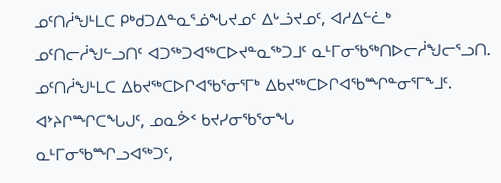ᓄᑦᑎᓲᖑᒻᒪᑕ ᑭᒃᑯᑐᐃᓐᓇᕐᓅᖓᔪᓄᑦ ᐃᒡᓘᔪᓄᑦ, ᐊᓱᐃᓪᓛᒃ ᓄᑦᑎᓕᓲᖑᓪᓗᑎᑦ ᐊᑐᖅᑐᐊᖅᑕᐅᔪᓐᓇᖅᑐᒧᑦ ᓇᒻᒥᓂᖃᖅᑎᐅᓕᓲᖑᓕᕐᓗᑎ. ᓄᑦᑎᓲᖑᒻᒪᑕ ᐃᑲᔪᖅᑕᐅᒋᐊᖃᕐᓂᕐᒥᒃ ᐃᑲᔪᖅᑕᐅᒋᐊᖃᙱᓐᓂᕐᒥᖕᒧᑦ. ᐊᔾᔨᒋᙱᑕᖓᒍᑦ, ᓄᓇᕘᑉ ᑲᔪᓯᓂᖃᕐᓂᖓ
ᓇᒻᒥᓂᖃᙱᓗᐊᖅᑐᑦ,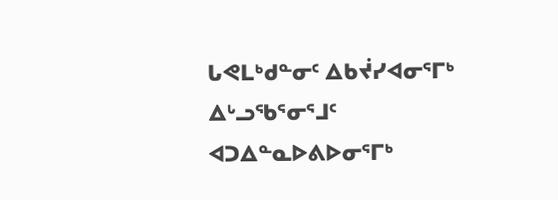ᒐᕙᒪᒃᑯᓐᓂᑦ ᐃᑲᔫᓯᐊᓂᕐᒥᒃ ᐃᒡᓗᖃᕐᓂᕐᒧᑦ ᐊᑐᐃᓐᓇᐅᕕᐅᓂᕐᒥᒃ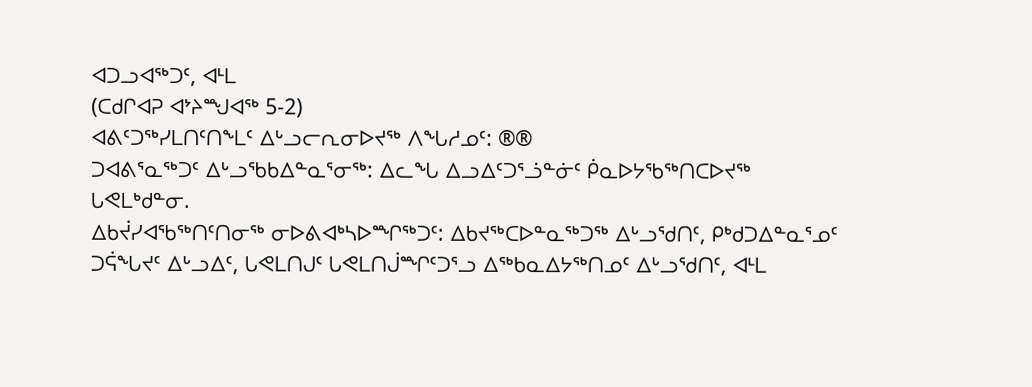ᐊᑐᓗᐊᖅᑐᑦ, ᐊᒻᒪ
(ᑕᑯᒋᐊᕈ ᐊᔾᔨᙳᐊᖅ 5-2)
ᐊᕕᑦᑐᖅᓯᒪᑎᑦᑎᖕᒪᑦ ᐃᒡᓗᓕᕆᓂᐅᔪᖅ ᐱᖓᓱᓄᑦ: ®®
ᑐᐊᕕᕐᓇᖅᑐᑦ ᐃᒡᓗᖃᑲᐃᓐᓇᕐᓂᖅ: ᐃᓚᖓ ᐃᓗᐃᑦᑐᕐᓘᓐᓃᑦ ᑮᓇᐅᔭᖃᖅᑎᑕᐅᔪᖅ ᒐᕙᒪᒃᑯᓐᓂ.
ᐃᑲᔫᓯᐊᖃᖅᑎᑦᑎᓂᖅ ᓂᐅᕕᐊᒃᓴᐅᙱᖅᑐᑦ: ᐃᑲᔪᖅᑕᐅᓐᓇᖅᑐᖅ ᐃᒡᓗᖁᑎᑦ, ᑭᒃᑯᑐᐃᓐᓇᕐᓄᑦ ᑐᕌᖓᔪᑦ ᐃᒡᓗᐃᑦ, ᒐᕙᒪᑎᒍᑦ ᒐᕙᒪᑎᒎᙱᑦᑐᕐᓗ ᐃᖅᑲᓇᐃᔭᖅᑎᓄᑦ ᐃᒡᓗᖁᑎᑦ, ᐊᒻᒪ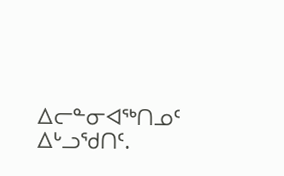ᐃᓕᓐᓂᐊᖅᑎᓄᑦ ᐃᒡᓗᖁᑎᑦ.